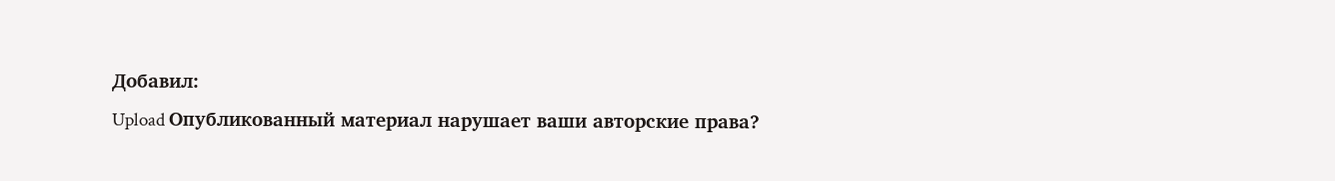Добавил:
Upload Опубликованный материал нарушает ваши авторские права?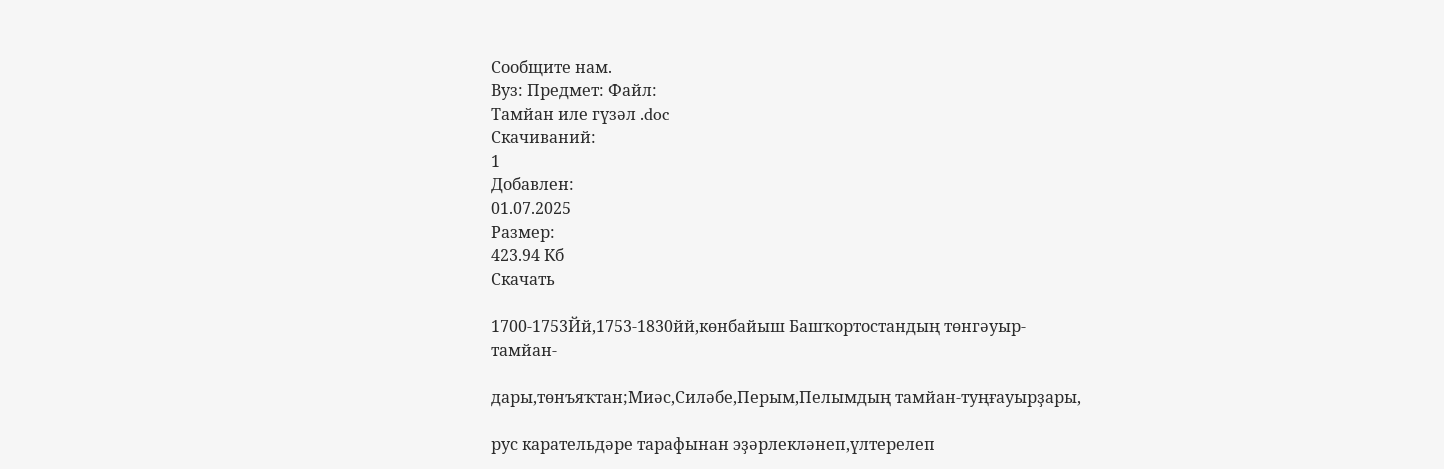Сообщите нам.
Вуз: Предмет: Файл:
Тамйан иле гүзәл .doc
Скачиваний:
1
Добавлен:
01.07.2025
Размер:
423.94 Кб
Скачать

1700-1753Йй,1753-1830йй,көнбайыш Башҡортостандың төнгәуыр-тамйан-

дары,төнъяҡтан;Миәс,Силәбе,Перым,Пелымдың тамйан-туңғауырҙары,

рус карательдәре тарафынан эҙәрлекләнеп,үлтерелеп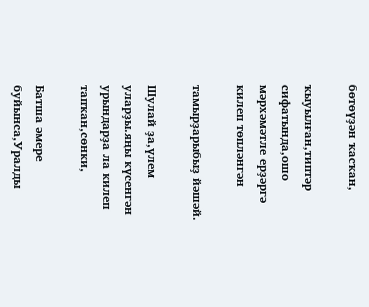бөтөүҙән ҡасҡан,

ҡыуылған,типтәр сифатында,ошо мәрхәмәтле ерҙәргә килеп төпләнгән

тамырҙарыбыҙ йәшәй.

Шулай ҙа,үлем уларҙы.яңы күсенгән урындарҙа ла килеп тапҡан,сөнки,

Батша әмере буйынса,Уралды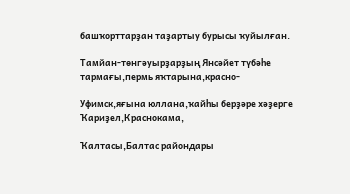башҡорттарҙан таҙартыу бурысы ҡуйылған.

Тамйан-төнгәуырҙарҙың Янсәйет түбәһе тармағы,пермь яҡтарына,красно-

Уфимск,яғына юллана,ҡайһы берҙәре хәҙерге Ҡариҙел,Краснокама,

Ҡалтасы,Балтас райондары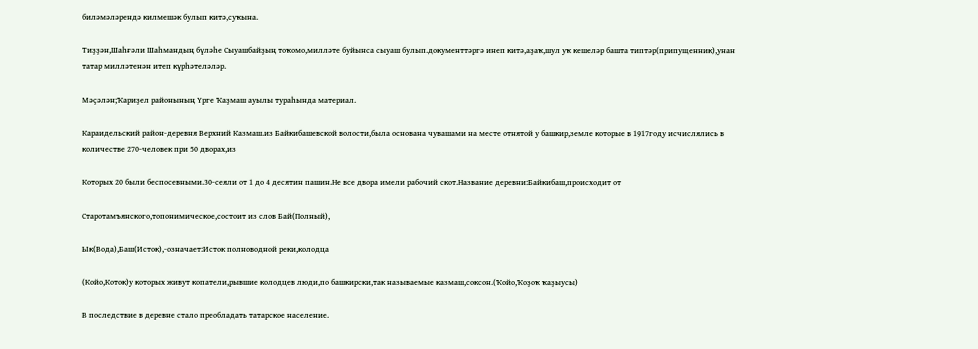биләмәләрендә килмешәк булып китә,суҡына.

Тиҙҙән,Шаһғәли Шаһмандың бүләһе Сыуашбайҙың тоҡомо,милләте буйынса сыуаш булып.документтәргә инеп китә,аҙаҡ,шул уҡ кешеләр башта типтәр(припущенник),унан татар милләтенән итеп күрһәтеләләр.

Мәҫәлән;Ҡариҙел районының Үрге Ҡаҙмаш ауылы тураһында материал.

Караидельский район-деревня Верхний Казмаш.из Байкибашевской волости,была основана чувашами на месте отнятой у башкир,земле которые в 1917году исчислялись в количестве 270-человек при 50 дворах,из

Которых 20 были беспосевными.30-сеяли от 1 до 4 десятин пашин.Не все двора имели рабочий скот.Название деревни:Байкибаш,происходит от

Старотамъянского,топонимическое,состоит из слов Бай(Полный),

Ык(Вода),Баш(Исток),-означает:Исток полноводной реки,колодца

(Койо,Коток)у которых живут копатели,рывшие колодцев люди,по башкирски,так называемые казмаш,соксон.(Ҡойо,Ҡоҙоҡ ҡаҙыусы)

В последствие в деревне стало преобладать татарское население.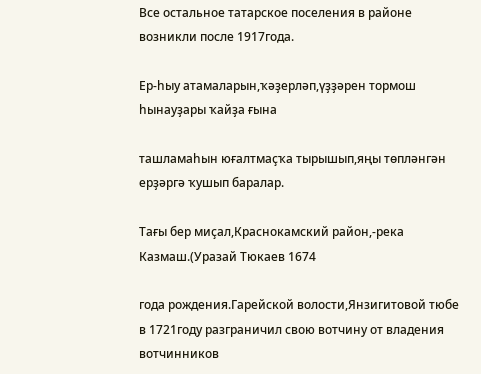Все остальное татарское поселения в районе возникли после 1917года.

Ер-һыу атамаларын,ҡәҙерләп,үҙҙәрен тормош һынауҙары ҡайҙа ғына

ташламаһын юғалтмаҫҡа тырышып,яңы төпләнгән ерҙәргә ҡушып баралар.

Тағы бер миҫал,Краснокамский район,-река Казмаш.(Уразай Тюкаев 1674

года рождения.Гарейской волости,Янзигитовой тюбе в 1721году разграничил свою вотчину от владения вотчинников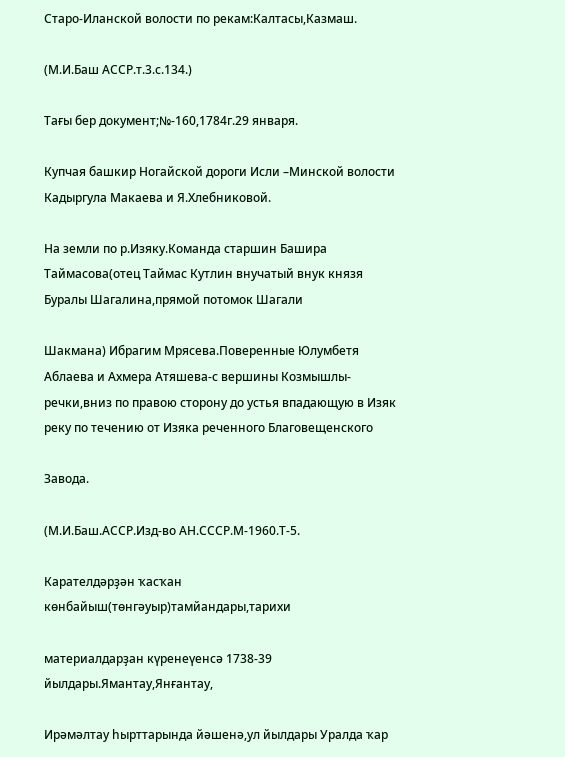Старо-Иланской волости по рекам:Калтасы,Казмаш.

(М.И.Баш АССР.т.3.с.134.)

Тағы бер документ;№-160,1784г.29 января.

Купчая башкир Ногайской дороги Исли –Минской волости Кадыргула Макаева и Я.Хлебниковой.

На земли по р.Изяку.Команда старшин Башира Таймасова(отец Таймас Кутлин внучатый внук князя Буралы Шагалина,прямой потомок Шагали

Шакмана) Ибрагим Мрясева.Поверенные Юлумбетя Аблаева и Ахмера Атяшева-с вершины Козмышлы-речки,вниз по правою сторону до устья впадающую в Изяк реку по течению от Изяка реченного Благовещенского

Завода.

(М.И.Баш.АССР.Изд-во АН.СССР.М-1960.Т-5.

Карателдәрҙән ҡасҡан көнбайыш(төнгәуыр)тамйандары,тарихи

материалдарҙан күренеүенсә 1738-39 йылдары.Ямантау,Янғантау,

Ирәмәлтау һырттарында йәшенә,ул йылдары Уралда ҡар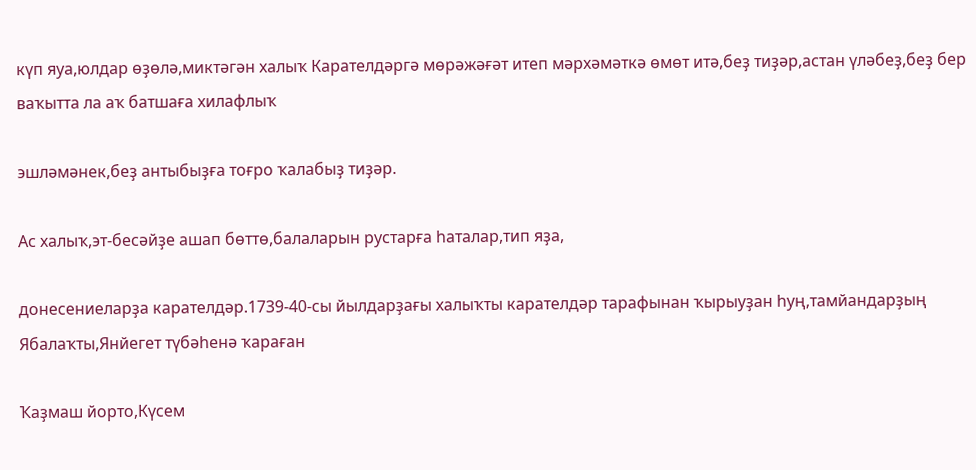күп яуа,юлдар өҙөлә,миктәгән халыҡ Карателдәргә мөрәжәғәт итеп мәрхәмәткә өмөт итә,беҙ тиҙәр,астан үләбеҙ,беҙ бер ваҡытта ла аҡ батшаға хилафлыҡ

эшләмәнек,беҙ антыбыҙға тоғро ҡалабыҙ тиҙәр.

Ас халыҡ,эт-бесәйҙе ашап бөттө,балаларын рустарға һаталар,тип яҙа,

донесениеларҙа карателдәр.1739-40-сы йылдарҙағы халыҡты карателдәр тарафынан ҡырыуҙан һуң,тамйандарҙың Ябалаҡты,Янйегет түбәһенә ҡараған

Ҡаҙмаш йорто,Күсем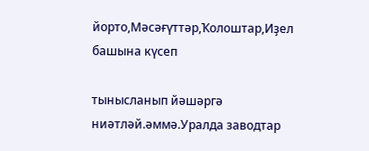йорто,Мәсәғүттәр,Ҡолоштар,Иҙел башына күсеп

тынысланып йәшәргә ниәтләй.әммә.Уралда заводтар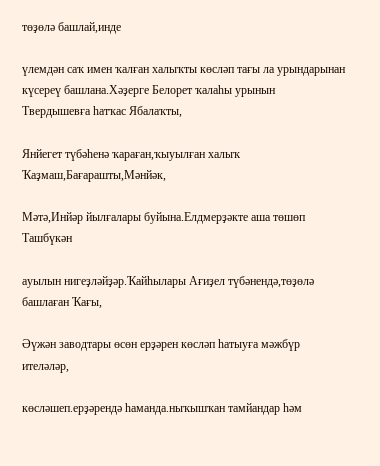төҙөлә башлай,инде

үлемдән саҡ имен ҡалған халыҡты көсләп тағы ла урындарынан күсереү башлана.Хәҙерге Белорет ҡалаһы урынын Твердышевға һатҡас Ябалаҡты,

Янйегет түбәһенә ҡараған,ҡыуылған халыҡ Ҡаҙмаш,Бағарашты,Мәнйәк,

Мәтә,Инйәр йылғалары буйына.Елдмерҙәкте аша төшөп Ташбүкән

ауылын нигеҙләйҙәр.Ҡайһылары Ағиҙел түбәнендә,төҙөлә башлаған Ҡағы,

Әүжән заводтары өсөн ерҙәрен көсләп һатыуға мәжбүр ителәләр,

көсләшеп.ерҙәрендә һаманда.ныҡышҡан тамйандар һәм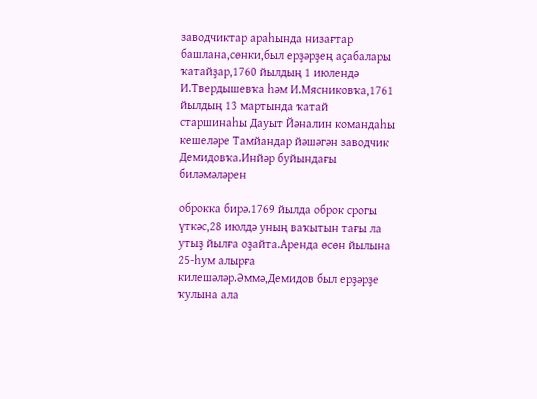заводчиктар араһында низағтар башлана,сөнки,был ерҙәрҙең аҫабалары ҡатайҙар,1760 йылдың 1 июлендә И.Твердышевҡа һәм И.Мясниковҡа,1761 йылдың 13 мартында ҡатай старшинаһы Дауыт Йәналин командаһы кешеләре Тамйандар йәшәгән заводчик Демидовҡа.Инйәр буйындағы биләмәләрен

оброкка бирә.1769 йылда оброк срогы үткәс,28 июлдә уның ваҡытын тағы ла утыҙ йылға оҙайта.Аренда өсөн йылына 25-һум алырға килешәләр.Әммә,Демидов был ерҙәрҙе ҡулына ала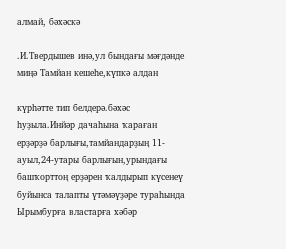алмай, бәхәскә

.И.Твердышев инә,ул бындағы мәғдәнде миңә Тамйан кешеһе,күпкә алдан

күрһәтте тип белдерә.бәхәс һуҙыла.Инйәр дачаһына ҡараған ерҙәрҙә барлығы,тамйандарҙың 11-ауыл,24-утары барлығын,урындағы башҡорттоң ерҙәрен ҡалдырып күсенеү буйынса талапты үтәмәүҙәре тураһында Ырымбурға властарға хәбәр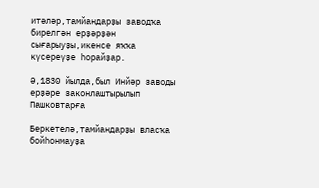итәләр,тамйандарҙы заводҡа бирелгән ерҙәрҙән сығарыуҙы,икенсе яҡҡа күсереүҙе һорайҙар.

Ә,1830 йылда,был Инйәр заводы ерҙәре законлаштырылып Пашковтарға

Беркетелә,тамйандарҙы власҡа бойһонмауҙа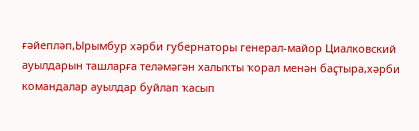ғәйепләп,Ырымбур хәрби губернаторы генерал-майор Циалковский ауылдарын ташларға теләмәгән халыҡты ҡорал менән баҫтыра,хәрби командалар ауылдар буйлап ҡасып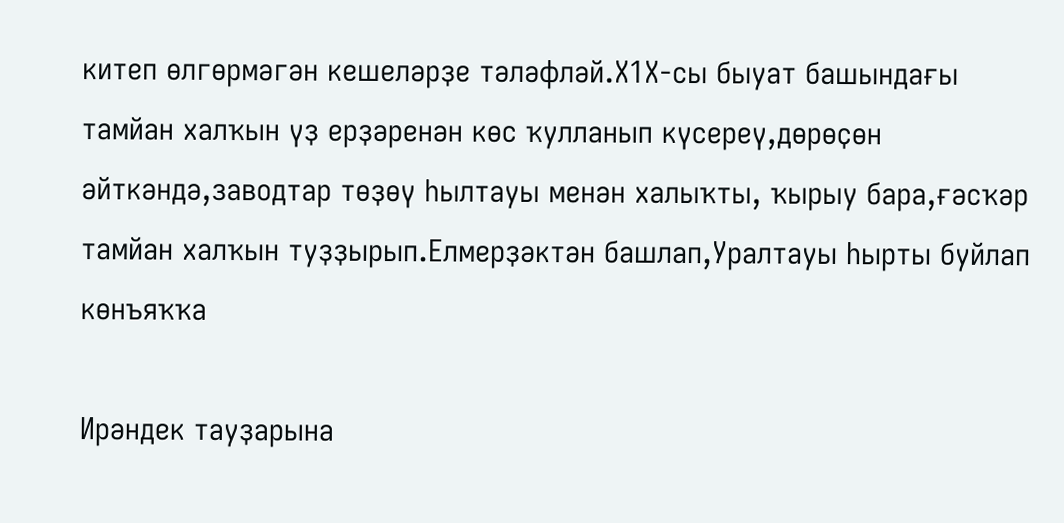китеп өлгөрмәгән кешеләрҙе тәләфләй.Х1Х-сы быуат башындағы тамйан халҡын үҙ ерҙәренән көс ҡулланып күсереү,дөрөҫөн әйткәндә,заводтар төҙөү һылтауы менән халыҡты, ҡырыу бара,ғәсҡәр тамйан халҡын туҙҙырып.Елмерҙәктән башлап,Уралтауы һырты буйлап көнъяҡҡа

Ирәндек тауҙарына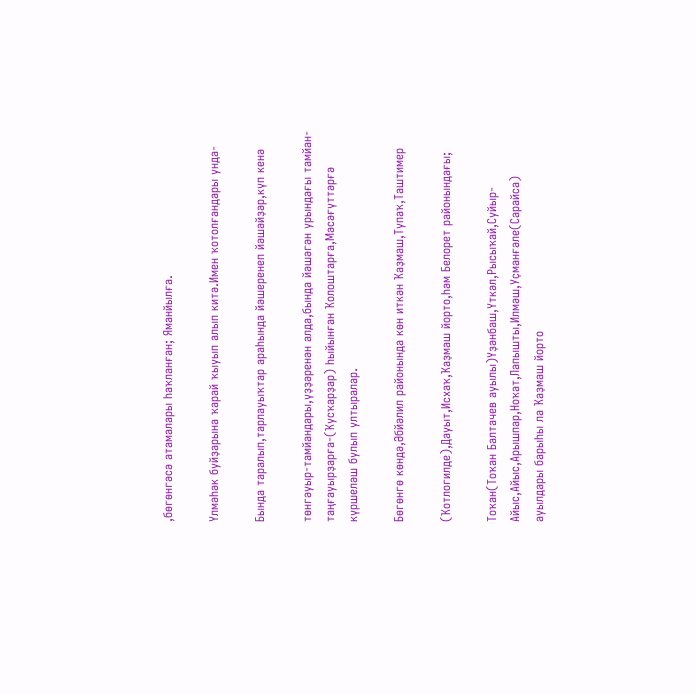,бөгөнгәсә атамалары һаҡланған; Яманйылға.

Үлмәһәк буйҙарына ҡарай ҡыуып алып китә.Имен ҡотолғандары унда-

Бында таралып,тарлауыҡтар араһында йәшеренеп йәшәйҙәр,күп кенә

төнгәуыр-тамйандары,үҙҙәренән алда,бында йәшәгән урындағы тамйан-таңғауырҙарға-(Ҡусҡарҙар) һыйынған Ҡолоштарға,Мәсәғүттәрғә күршеләш булып ултыралар.

Бөгөнгө көндә,Әбйәлил районында көн иткән Ҡаҙмаш,Тупаҡ,Таштимер

(Ҡотлогилде),Дауыт,Исхаҡ,Ҡаҙмаш йорто,һәм Белорет районындағы;

Тоҡан(Тоҡан Балтачев ауылы)Үҙәнбаш,Үткәл,Рысыҡай,Суйыр-Айыс,Айыс,Арышпар,Ноҡат,Лапышты,Илмәш,Уҫманғәле(Сарайса) ауылдары барыһы ла Ҡаҙмаш йорто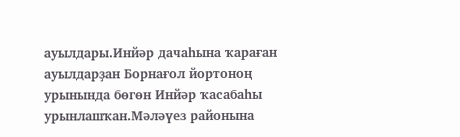ауылдары.Инйәр дачаһына ҡараған ауылдарҙан Борнағол йортоноң урынында бөгөн Инйәр ҡасабаһы урынлашҡан.Мәләүез районына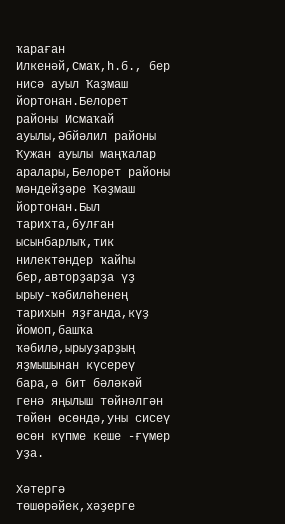ҡараған Илкенәй,Смаҡ,һ.б., бер нисә ауыл Ҡаҙмаш йортонан.Белорет районы Исмаҡай ауылы,Әбйәлил районы Ҡужан ауылы маңҡалар аралары,Белорет районы мәндейҙәре Ҡәҙмаш йортонан.Был тарихта,булған ысынбарлыҡ,тик нилектәндер ҡайһы бер,авторҙарҙа үҙ ырыу-ҡәбиләһенең тарихын яҙғанда,күҙ йомоп,башҡа ҡәбилә,ырыуҙарҙың яҙмышынан күсереү бара,ә бит бәләкәй генә яңылыш төйнәлгән төйөн өсөндә,уны сисеү өсөн күпме кеше -ғүмер уҙа.

Хәтергә төшөрәйек,хәҙерге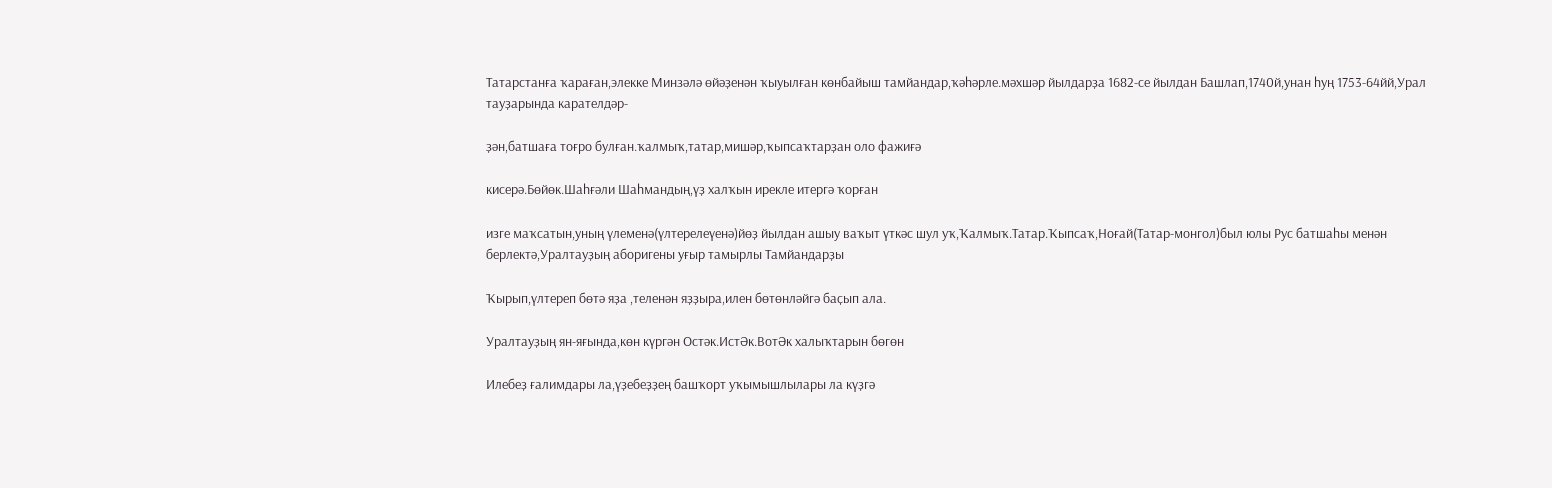Татарстанға ҡараған,элекке Минзәлә өйәҙенән ҡыуылған көнбайыш тамйандар,ҡәһәрле.мәхшәр йылдарҙа 1682-се йылдан Башлап,1740й,унан һуң 1753-64йй,Урал тауҙарында карателдәр-

ҙән,батшаға тоғро булған.ҡалмыҡ,татар,мишәр,ҡыпсаҡтарҙан оло фажиғә

кисерә.Бөйөк.Шаһғәли Шаһмандың,үҙ халҡын ирекле итергә ҡорған

изге маҡсатын,уның үлеменә(үлтерелеүенә)йөҙ йылдан ашыу ваҡыт үткәс шул уҡ,Ҡалмыҡ.Татар.Ҡыпсаҡ,Ноғай(Татар-монгол)был юлы Рус батшаһы менән берлектә,Уралтауҙың аборигены уғыр тамырлы Тамйандарҙы

Ҡырып,үлтереп бөтә яҙа ,теленән яҙҙыра,илен бөтөнләйгә баҫып ала.

Уралтауҙың ян-яғында,көн күргән Остәк.ИстӘк.ВотӘк халыҡтарын бөгөн

Илебеҙ ғалимдары ла,үҙебеҙҙең башҡорт уҡымышлылары ла күҙгә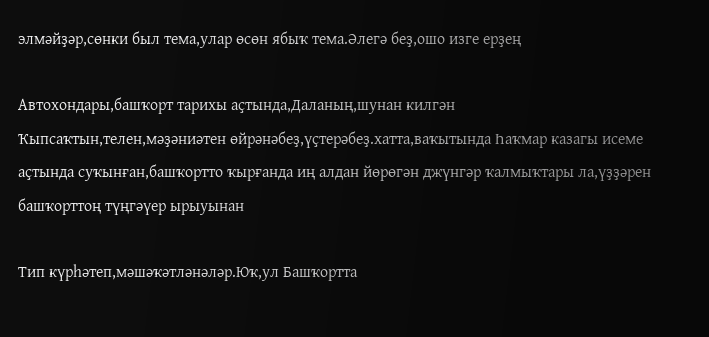элмәйҙәр,сөнки был тема,улар өсөн ябыҡ тема.Әлегә беҙ,ошо изге ерҙең

Автохондары,башҡорт тарихы аҫтында,Даланың,шунан килгән Ҡыпсаҡтын,телен,мәҙәниәтен өйрәнәбеҙ,үҫтерәбеҙ.хатта,ваҡытында Һаҡмар казагы исеме аҫтында суҡынған,башҡортто ҡырғанда иң алдан йөрөгән джүнгәр ҡалмыҡтары ла,үҙҙәрен башҡорттоң түңгәүер ырыуынан

Тип күрһәтеп,мәшәҡәтләнәләр.Юҡ,ул Башҡортта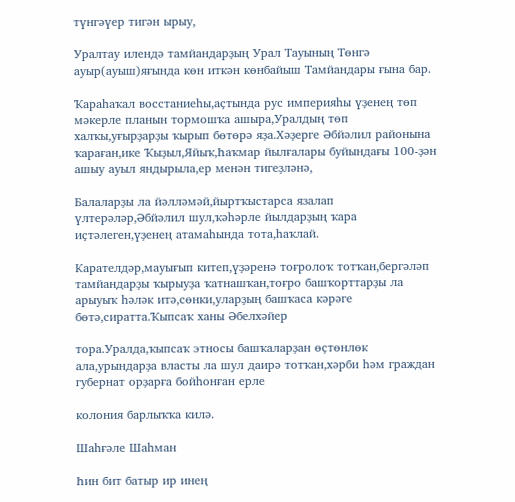түнгәүер тигән ырыу,

Уралтау илендә тамйандарҙың Урал Тауының Төнгә ауыр(ауыш)яғында көн иткән көнбайыш Тамйандары ғына бар.

Ҡараһаҡал восстаниеһы,аҫтында рус империяһы үҙенең төп мәкерле планын тормошҡа ашыра,Уралдың төп халҡы,уғырҙарҙы ҡырып бөтөрә яҙа.Хәҙерге Әбйәлил районына ҡараған,ике Ҡыҙыл,Яйыҡ,Һаҡмар йылғалары буйындағы 100-ҙән ашыу ауыл яндырыла,ер менән тигеҙләнә,

Балаларҙы ла йәлләмәй,йыртҡыстарса язалап үлтерәләр,Әбйәлил шул,ҡәһәрле йылдарҙың ҡара иҫтәлеген,үҙенең атамаһында тота,һаҡлай.

Карателдәр,мауығып китеп,үҙәренә тоғролоҡ тотҡан,бергәләп тамйандарҙы ҡырыуҙа ҡатнашҡан,тоғро башҡорттарҙы ла арыуыҡ һәләк итә,сөнки,уларҙың башҡаса кәрәге бөтә,сиратта.Ҡыпсаҡ ханы Әбелхәйер

тора.Уралда,ҡыпсаҡ этносы башҡаларҙан өҫтөнлөк ала,урындарҙа власты ла шул даирә тотҡан,хәрби һәм граждан губернат орҙарға бойһонған ерле

колония барлыҡҡа килә.

Шаһғәле Шаһман

Һин бит батыр ир инең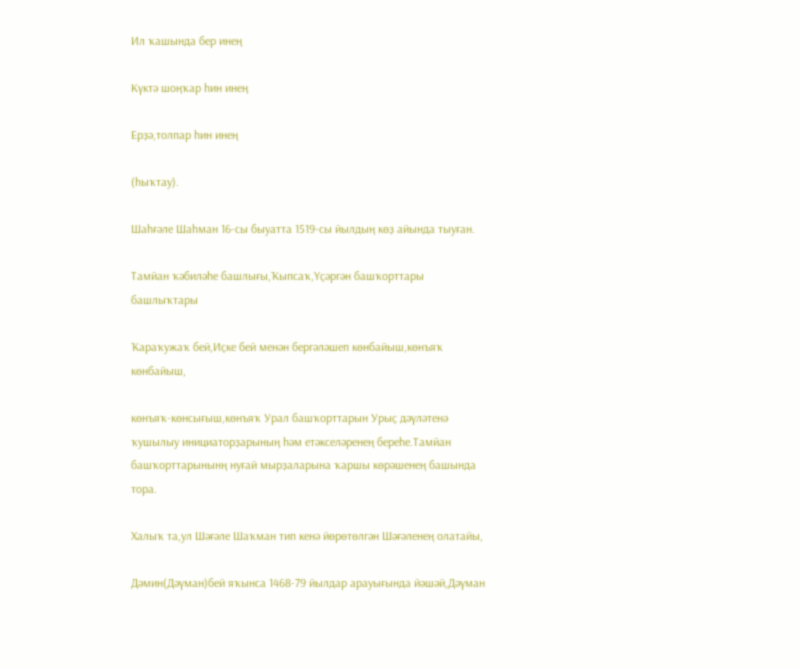Ил ҡашында бер инең

Күктә шоңҡар һин инең

Ерҙә,толпар һин инең

(һыҡтау).

Шаһғәле Шаһман 16-сы быуатта 1519-сы йылдың көҙ айында тыуған.

Тамйан ҡәбиләһе башлығы,Ҡыпсаҡ,Үҫәргән башҡорттары башлыҡтары

Ҡараҡужаҡ бей,Иҫке бей менән бергәләшеп көнбайыш,көнъяҡ көнбайыш,

көнъяҡ-көнсығыш,көнъяҡ Урал башҡорттарын Урыҫ дәүләтенә ҡушылыу инициаторҙарының һәм етәкселәренең береһе.Тамйан башҡорттарынынң нуғай мырҙаларына ҡаршы көрәшенең башында тора.

Халыҡ та,ул Шәғәле Шаҡман тип кенә йөрөтөлгән Шәғәленең олатайы,

Дәмин(Дәүман)бей яҡынса 1468-79 йылдар арауығында йәшәй,Дәүман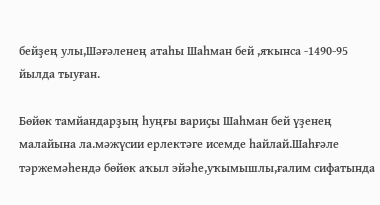бейҙең улы,Шәғәленең атаһы Шаһман бей ,яҡынса -1490-95 йылда тыуған.

Бөйөк тамйандарҙың һуңғы вариҫы Шаһман бей үҙенең малайына ла.мәжүсии ерлектәге исемде һайлай.Шаһғәле тәржемәһендә бөйөк аҡыл эйәһе,уҡымышлы,ғалим сифатында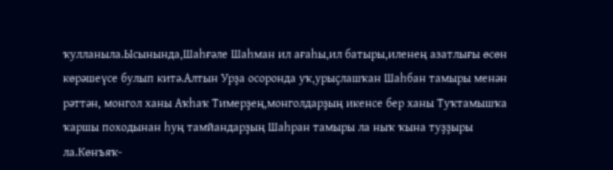ҡулланыла.Ысынында,Шаһғәле Шаһман ил ағаһы,ил батыры,иленең азатлығы өсөн көрәшеүсе булып китә.Алтын Урҙа осоронда уҡ,урыҫлашҡан Шаһбан тамыры менән рәттән, монгол ханы Аҡһаҡ Тимерҙең,монголдарҙың икенсе бер ханы Туҡтамышҡа ҡаршы походынан һуң тамйандарҙың Шаһран тамыры ла ныҡ ҡына туҙҙыры ла.Көнъяҡ-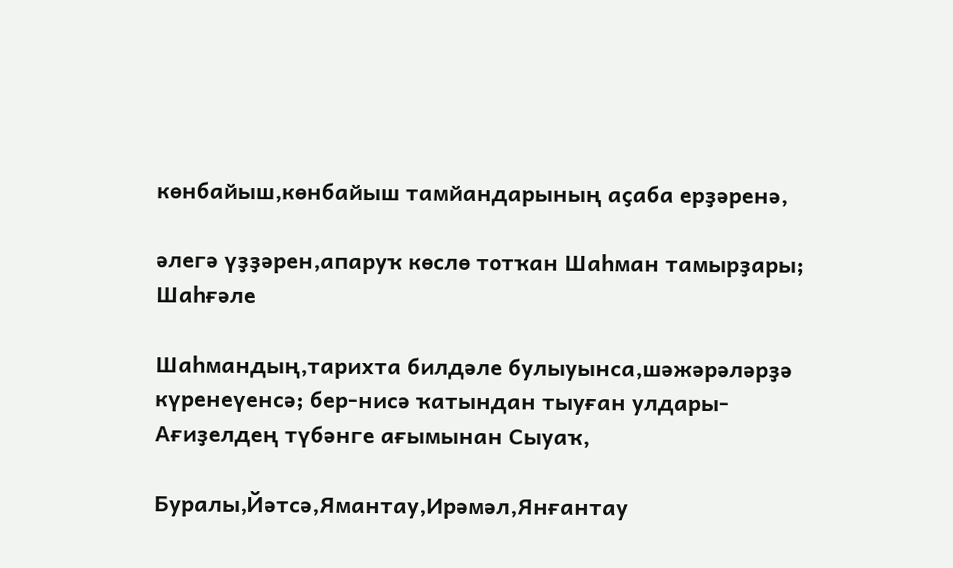көнбайыш,көнбайыш тамйандарының аҫаба ерҙәренә,

әлегә үҙҙәрен,апаруҡ көслө тотҡан Шаһман тамырҙары; Шаһғәле

Шаһмандың,тарихта билдәле булыуынса,шәжәрәләрҙә күренеүенсә; бер-нисә ҡатындан тыуған улдары-Ағиҙелдең түбәнге ағымынан Сыуаҡ,

Буралы,Йәтсә,Ямантау,Ирәмәл,Янғантау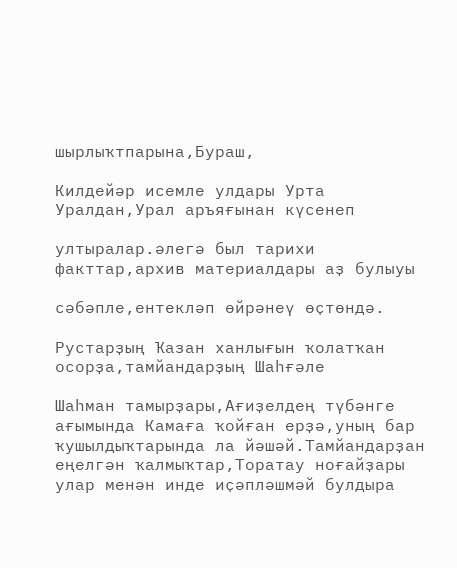шырлыҡтпарына,Бураш,

Килдейәр исемле улдары Урта Уралдан,Урал аръяғынан күсенеп

ултыралар.әлегә был тарихи факттар,архив материалдары аҙ булыуы

сәбәпле,ентекләп өйрәнеү өҫтөндә.

Рустарҙың Ҡазан ханлығын ҡолатҡан осорҙа,тамйандарҙың Шаһғәле

Шаһман тамырҙары,Ағиҙелдең түбәнге ағымында Камаға ҡойған ерҙә,уның бар ҡушылдыҡтарында ла йәшәй.Тамйандарҙан еңелгән ҡалмыҡтар,Торатау ноғайҙары улар менән инде иҫәпләшмәй булдыра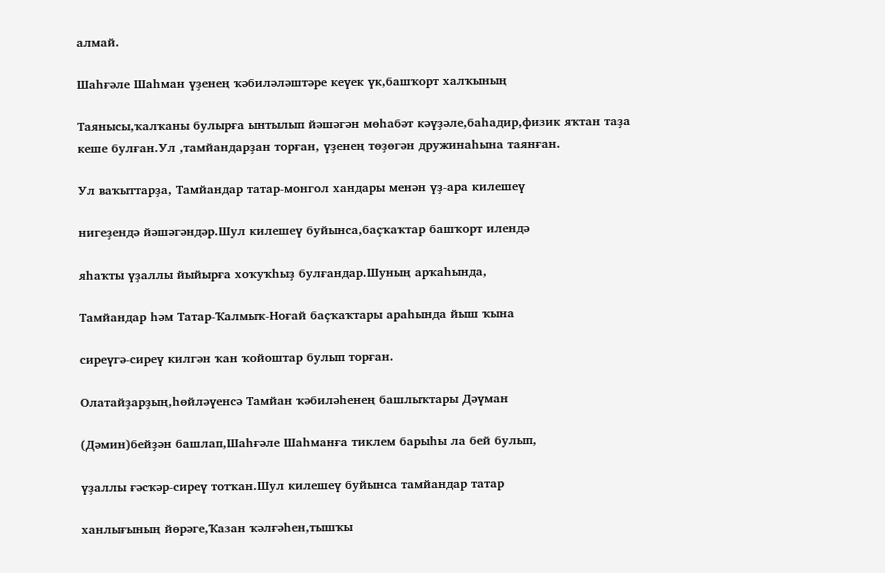алмай.

Шаһғәле Шаһман үҙенең ҡәбиләләштәре кеүек үк,башҡорт халҡының

Таянысы,ҡалҡаны булырға ынтылып йәшәгән мөһабәт кәүҙәле,баһадир,физик яҡтан таҙа кеше булған.Ул ,тамйандарҙан торған, үҙенең төҙөгән дружинаһына таянған.

Ул ваҡыттарҙа, Тамйандар татар-монгол хандары менән үҙ-ара килешеү

нигеҙендә йәшәгәндәр.Шул килешеү буйынса,баҫҡаҡтар башҡорт илендә

яһаҡты үҙаллы йыйырға хоҡуҡһыҙ булғандар.Шуның арҡаһында,

Тамйандар һәм Татар-Ҡалмыҡ-Ноғай баҫҡаҡтары араһында йыш ҡына

сиреүгә-сиреү килгән ҡан ҡойоштар булып торған.

Олатайҙарҙың,һөйләүенсә Тамйан ҡәбиләһенең башлыҡтары Дәүман

(Дәмин)бейҙән башлап,Шаһғәле Шаһманға тиклем барыһы ла бей булып,

үҙаллы ғәсҡәр-сиреү тотҡан.Шул килешеү буйынса тамйандар татар

ханлығының йөрәге,Ҡазан ҡәлғәһен,тышҡы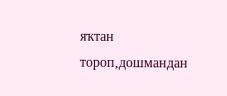яҡтан тороп,дошмандан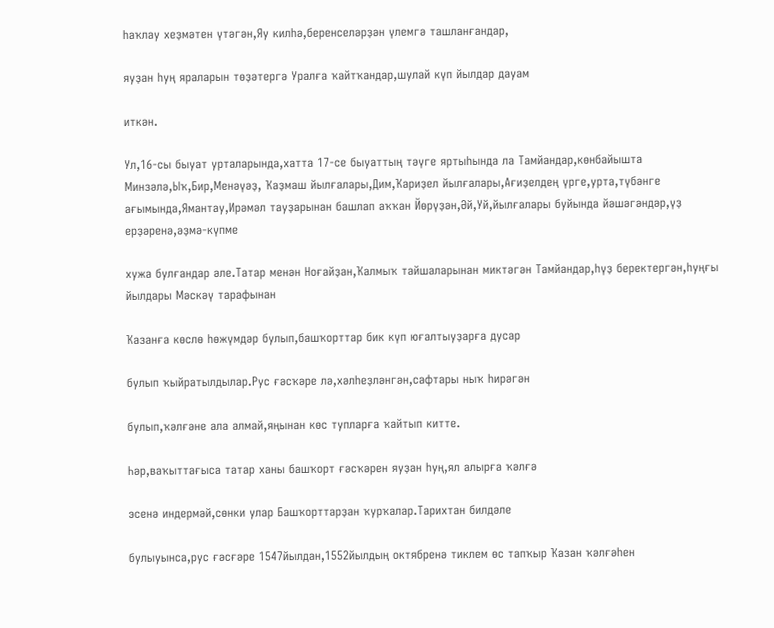һаҡлау хеҙмәтен үтәгән,Яу килһә,беренселәрҙән үлемгә ташланғандар,

яуҙан һуң яраларын төҙәтергә Уралға ҡайтҡандар,шулай күп йылдар дауам

иткән.

Ул,16-сы быуат урталарында,хатта 17-се быуаттың тәүге яртыһында ла Тамйандар,көнбайышта Минзәлә,Ыҡ,Бир,Менәүәҙ, Ҡаҙмаш йылғалары,Дим,Ҡариҙел йылғалары,Ағиҙелдең үрге,урта,түбәнге ағымында,Ямантау,Ирәмәл тауҙарынан башлап аҡҡан Йөрүҙән,Әй,Уй,йылғалары буйында йәшәгәндәр,үҙ ерҙәренә,әҙмә-күпме

хужа булғандар әле.Татар менән Ноғайҙан,Ҡалмыҡ тайшаларынан миктәгән Тамйандар,һүҙ беректергән,һуңғы йылдары Мәскәү тарафынан

Ҡазанға көслө һөжүмдәр булып,башҡорттар бик күп юғалтыуҙарға дусар

булып ҡыйратылдылар.Рус ғәсҡәре лә,хәлһеҙләнгән,сафтары ныҡ һирәгән

булып,ҡәлғәне ала алмай,яңынан көс тупларға ҡайтып китте.

Һәр,ваҡыттағыса татар ханы башҡорт ғәсҡәрен яуҙан һуң,ял алырға ҡәлғә

эсенә индермәй,сөнки улар Башҡорттарҙан ҡурҡалар.Тарихтан билдәле

булыуынса,рус ғәсғәре 1547йылдан,1552йылдың октябренә тиклем өс тапҡыр Ҡазан ҡәлғәһен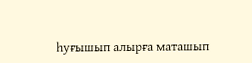һуғышып алырға маташып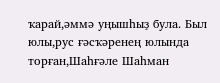ҡарай,әммә уңышһыҙ була. Был юлы,рус ғәсҡәренең юлында торған,Шаһғәле Шаһман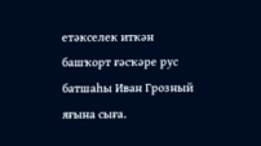етәкселек иткән башҡорт ғәсҡәре рус батшаһы Иван Грозный яғына сыға.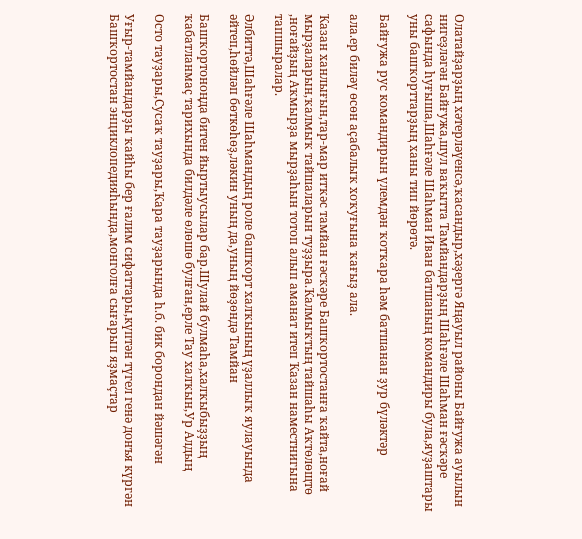Олатайҙарҙың хәтерләүенсә,ҡасандыр,хәҙергә Яңауыл районы Байғужа ауылын нигеҙләгән Байғужа,шул ваҡытта Тамйандарҙың Шаһғәле Шаһман ғәсҡәре сафында һуғыша,Шаһғәле Шаһман Иван батшаның командиры була,яуҙаштары уны башҡорттарҙың ханы тип йөрөтә.

Байғужа рус командирын үлемдән ҡотҡара һәм батшанан ҙур бүләктәр

ала.ер биләү өсөн аҫабалыҡ хоҡуғына ҡағыҙ ала.

Ҡазан ханлығын,тар-мар итҡәс тамйан ғәсҡәре Башҡортостанға ҡайта,ноғай мырҙаларын,ҡалмыҡ тайшаларын туҙҙыра.Ҡалмыҡтың тайшаһы Аҡтөлөщтө ,ноғайҙың Аҡмырҙа мырҙаһын тотоп алып аманат итеп Ҡазан наместнигына тапшыралар.

Әлбиттә,Шаһғәле Шаһмандың роле башҡорт халҡының үҙаллыҡ яулауында әйтеп,һөйләп бөткөһөҙ,ләкин уның да,уның йөҙөндә Тамйан

Башҡортоноңда битен йыртыусылар бар.Шулай булмаһа,халҡыбыҙҙың ҡабатланмаҫ тарихында билдәле өлөшө булған,ерле Тау халҡын,Ур Алдың

Осто тауҙары,Сусаҡ тауҙары,Ҡара тауҙарында һ.б. бик борондан йәшәгән

Уғыр-тамйандарҙы ҡайһы бер ғалим сифаттары,күптән түгел генә донъя күргән Башҡортостан энциклопедияһында,монголға сығарып яҙмаҫтар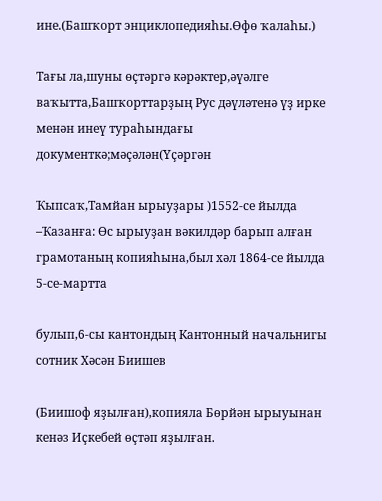ине.(Башҡорт энциклопедияһы.Өфө ҡалаһы.)

Тағы ла,шуны өҫтәргә кәрәктер,әүәлге ваҡытта,Башҡорттарҙың Рус дәүләтенә үҙ ирке менән инеү тураһындағы документкә;мәҫәлән(Үҫәргән

Ҡыпсаҡ,Тамйан ырыуҙары )1552-се йылда –Ҡазанға: Өс ырыуҙан вәкилдәр барып алған грамотаның копияһына,был хәл 1864-се йылда 5-се-мартта

булып,6-сы кантондың Кантонный начальнигы сотник Хәсән Биишев

(Биишоф яҙылған),копияла Бөрйән ырыуынан кенәз Иҫкебей өҫтәп яҙылған.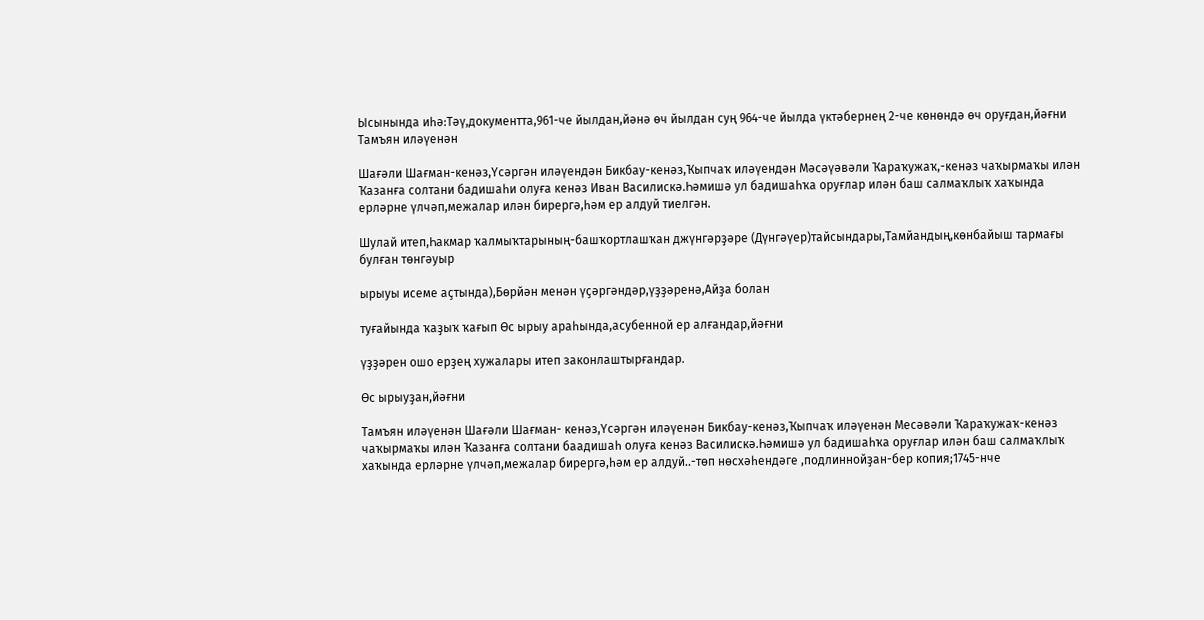Ысынында иһә:Тәү,документта,961-че йылдан,йәнә өч йылдан суң 964-че йылда үктәбернең 2-че көнөндә өч оруғдан,йәғни Тамъян иләүенән

Шағәли Шағман-кенәз,Үсәргән иләүендән Бикбау-кенәз,Ҡыпчаҡ иләүендән Мәсәүәвәли Ҡараҡужаҡ,-кенәз чаҡырмаҡы илән Ҡазанға солтани бадишаһи олуға кенәз Иван Василискә.Һәмишә ул бадишаһҡа оруғлар илән баш салмаҡлыҡ хаҡында ерләрне үлчәп,межалар илән бирергә,һәм ер алдуй тиелгән.

Шулай итеп,Һакмар ҡалмыҡтарының-башҡортлашҡан джүнгәрҙәре (Дүнгәүер)тайсындары,Тамйандың,көнбайыш тармағы булған төнгәуыр

ырыуы исеме аҫтында),Бөрйән менән үҫәргәндәр,үҙҙәренә,Айҙа болан

туғайында ҡаҙыҡ ҡағып Өс ырыу араһында,асубенной ер алғандар,йәғни

үҙҙәрен ошо ерҙең хужалары итеп законлаштырғандар.

Өс ырыуҙан,йәғни

Тамъян иләүенән Шағәли Шағман- кенәз,Үсәргән иләүенән Бикбау-кенәз,Ҡыпчаҡ иләүенән Месәвәли Ҡараҡужаҡ-кенәз чаҡырмаҡы илән Ҡазанға солтани баадишаһ олуға кенәз Василискә.Һәмишә ул бадишаһҡа оруғлар илән баш салмаҡлыҡ хаҡында ерләрне үлчәп,межалар бирергә,һәм ер алдуй..-төп нөсхәһендәге ,подлиннойҙан-бер копия;1745-нче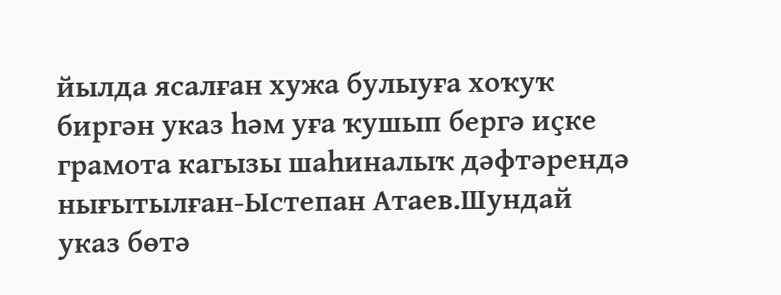йылда ясалған хужа булыуға хоҡуҡ биргән указ һәм уға ҡушып бергә иҫке грамота кагызы шаһиналыҡ дәфтәрендә нығытылған-Ыстепан Атаев.Шундай указ бөтә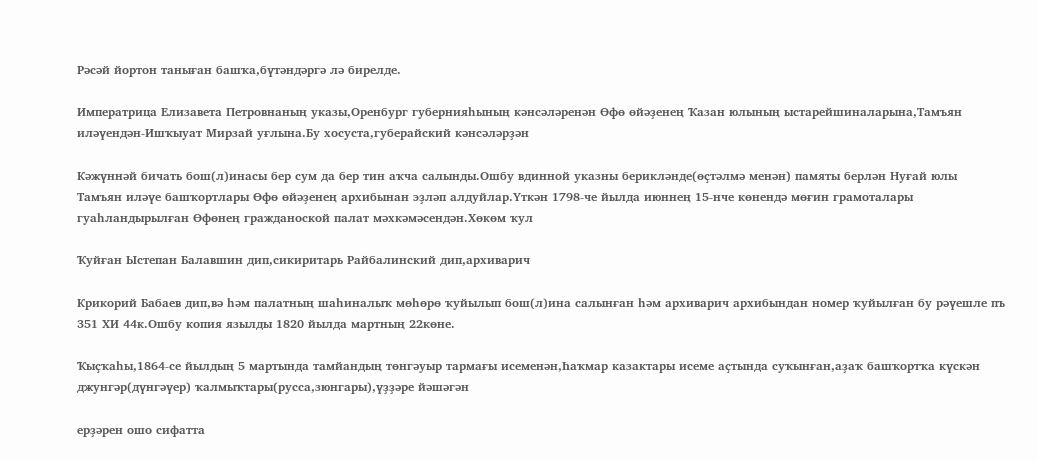Рәсәй йортон таныған башҡа,бүтәндәргә лә бирелде.

Императрица Елизавета Петровнаның указы,Оренбург губернияһының кәнсәләренән Өфө өйәҙенең Ҡазан юлының ыстарейшиналарына,Тамъян иләүендән-Ишҡыуат Мирзай уғлына.Бу хосуста,губерайский кәнсәләрҙән

Кәжүннәй бичать бош(л)инасы бер сум да бер тин аҡча салынды.Ошбу вдинной указны берикләнде(өҫтәлмә менән) памяты берлән Нуғай юлы Тамъян иләүе башҡортлары Өфө өйәҙенең архибынан эҙләп алдуйлар.Үткән 1798-че йылда июннең 15-нче көнендә мөғин грамоталары гуаһландырылған Өфөнең гражданоской палат мәхкәмәсендән.Хөкөм ҡул

Ҡуйған Ыстепан Балавшин дип,сикиритарь Райбалинский дип,архиварич

Крикорий Бабаев дип,вә һәм палатның шаһиналыҡ мөһөрө ҡуйылып бош(л)ина салынған һәм архиварич архибындан номер ҡуйылған бу рәүешле пъ 351 ХИ 44к.Ошбу копия язылды 1820 йылда мартның 22көне.

Ҡыҫҡаһы,1864-се йылдың 5 мартында тамйандың төнгәуыр тармағы исеменән,Һаҡмар казактары исеме аҫтында суҡынған,аҙаҡ башҡортҡа күскән джунгәр(дүнгәүер) ҡалмыҡтары(русса,зюнгары),үҙҙәре йәшәгән

ерҙәрен ошо сифатта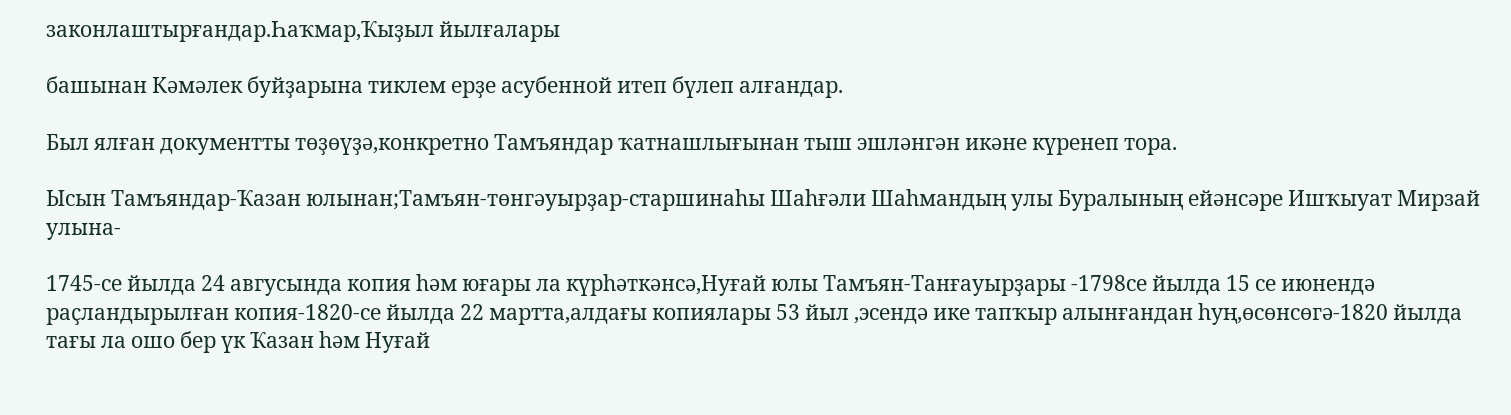законлаштырғандар.Һаҡмар,Ҡыҙыл йылғалары

башынан Кәмәлек буйҙарына тиклем ерҙе асубенной итеп бүлеп алғандар.

Был ялған документты төҙөүҙә,конкретно Тамъяндар ҡатнашлығынан тыш эшләнгән икәне күренеп тора.

Ысын Тамъяндар-Ҡазан юлынан;Тамъян-төнгәуырҙар-старшинаһы Шаһғәли Шаһмандың улы Буралының ейәнсәре Ишҡыуат Мирзай улына-

1745-се йылда 24 авгусында копия һәм юғары ла күрһәткәнсә,Нуғай юлы Тамъян-Танғауырҙары -1798се йылда 15 се июнендә раҫландырылған копия-1820-се йылда 22 мартта,алдағы копиялары 53 йыл ,эсендә ике тапҡыр алынғандан һуң,өсөнсөгә-1820 йылда тағы ла ошо бер үк Ҡазан һәм Нуғай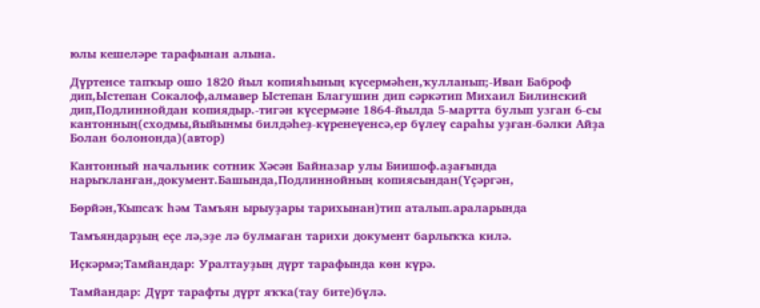юлы кешеләре тарафынан алына.

Дүртенсе тапҡыр ошо 1820 йыл копияһының күсермәһен,ҡулланып;-Иван Баброф дип,Ыстепан Сокалоф,алмавер Ыстепан Благушин дип сәркәтип Михаил Билинский дип,Подлиннойдан копиядыр.-тигән күсермәне 1864-йылда 5-мартта булып узган 6-сы кантонның(сходмы,йыйынмы билдәһеҙ-күренеүенсә,ер бүлеү сараһы уҙған-бәлки Айҙа Болан болононда)(автор)

Кантонный начальник сотник Хәсән Байназар улы Биишоф.аҙағында нарыҡланған,документ.Башында,Подлиннойның копиясындан(Үҫәргән,

Бөрйән,Ҡыпсаҡ һәм Тамъян ырыуҙары тарихынан)тип аталып.араларында

Тамъяндарҙың еҫе лә,эҙе лә булмаған тарихи документ барлыҡҡа килә.

Иҫкәрмә;Тамйандар: Уралтауҙың дүрт тарафында көн күрә.

Тамйандар: Дүрт тарафты дүрт яҡҡа(тау бите)бүлә.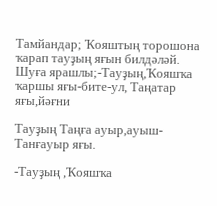Тамйандар; Ҡояштың торошона ҡарап тауҙың яғын билдәләй. Шуға ярашлы;-Тауҙың,Ҡояшҡа ҡаршы яғы-бите-ул, Таңатар яғы,йәғни

Тауҙың Таңға ауыр,ауыш-Танғауыр яғы.

-Тауҙың ,Ҡояшҡа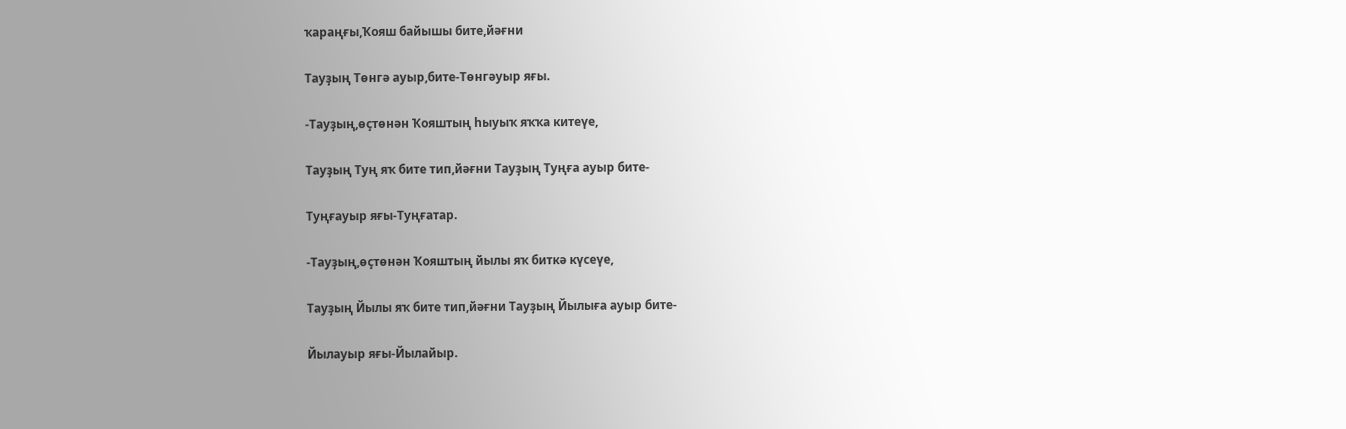ҡараңғы,Ҡояш байышы бите,йәғни

Тауҙың Төнгә ауыр,бите-Төнгәуыр яғы.

-Тауҙың,өҫтөнән Ҡояштың һыуыҡ яҡҡа китеүе,

Тауҙың Туң яҡ бите тип,йәғни Тауҙың Туңға ауыр бите-

Туңғауыр яғы-Туңғатар.

-Тауҙың,өҫтөнән Ҡояштың йылы яҡ биткә күсеүе,

Тауҙың Йылы яҡ бите тип,йәғни Тауҙың Йылыға ауыр бите-

Йылауыр яғы-Йылайыр.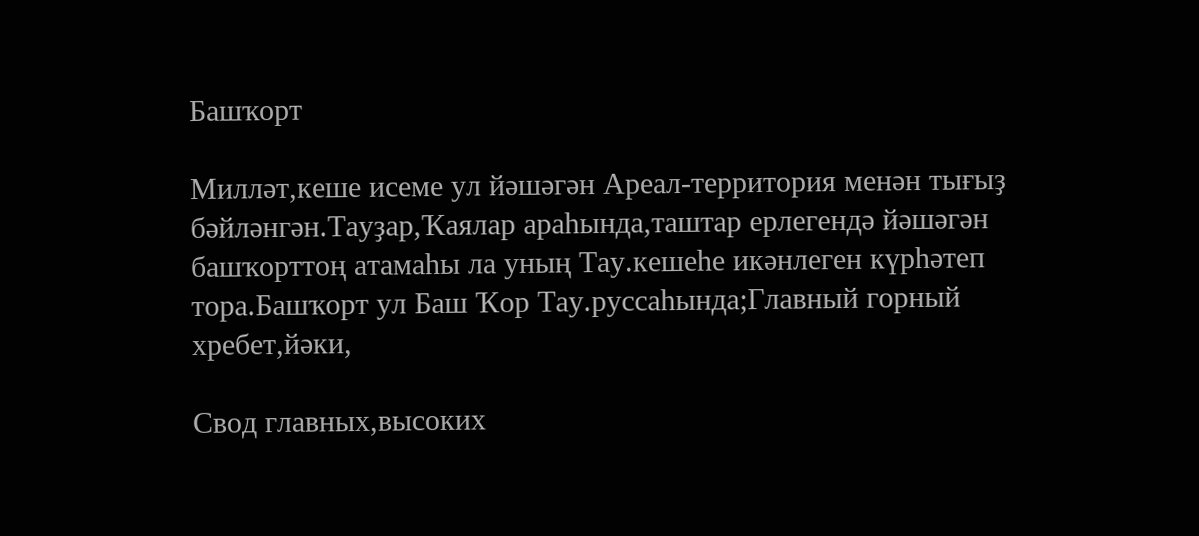Башҡорт

Милләт,кеше исеме ул йәшәгән Ареал-территория менән тығыҙ бәйләнгән.Тауҙар,Ҡаялар араһында,таштар ерлегендә йәшәгән башҡорттоң атамаһы ла уның Тау.кешеһе икәнлеген күрһәтеп тора.Башҡорт ул Баш Ҡор Тау.руссаһында;Главный горный хребет,йәки,

Свод главных,высоких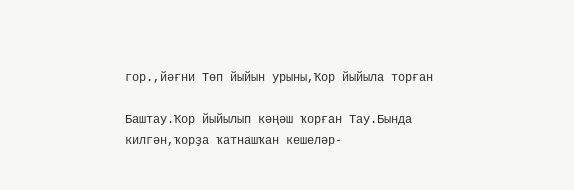гор.,йәғни Төп йыйын урыны,Ҡор йыйыла торған

Баштау.Ҡор йыйылып кәңәш ҡорған Тау.Бында килгән,ҡорҙа ҡатнашҡан кешеләр-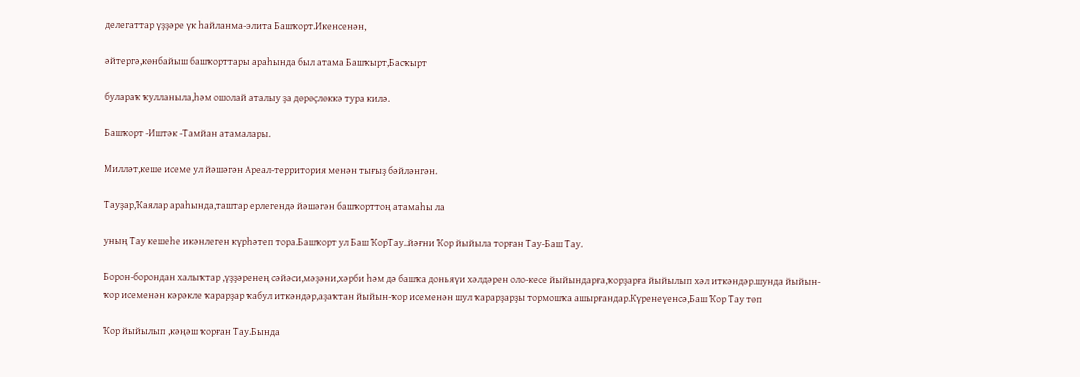делегаттар үҙҙәре үк һайланма-элита Башҡорт.Икенсенән,

әйтергә,көнбайыш башҡорттары араһында был атама Башҡырт,Басҡырт

булараҡ ҡулланыла,һәм ошолай аталыу ҙа дөрөҫлөккә тура килә.

Башҡорт -Иштәк -Тамйан атамалары.

Милләт,кеше исеме ул йәшәгән Ареал-территория менән тығыҙ бәйләнгән.

Тауҙар,Ҡаялар араһында,таштар ерлегендә йәшәгән башҡорттоң атамаһы ла

уның Тау кешеһе икәнлеген күрһәтеп тора.Башҡорт ул Баш ҠорТау..йәғни Ҡор йыйыла торған Тау-Баш Тау.

Борон-борондан халыҡтар ,үҙҙәренең сәйәси,мәҙәни,хәрби һәм дә башҡа доньяүи хәлдәрен оло-кесе йыйындарға,ҡорҙарға йыйылып хәл иткәндәр.шунда йыйын-ҡор исеменән кәрәкле ҡарарҙар ҡабул иткәндәр,аҙаҡтан йыйын-ҡор исеменән шул ҡарарҙарҙы тормошҡа ашырғандар.Күренеүенсә,Баш Ҡор Тау төп

Ҡор йыйылып ,кәңәш ҡорған Тау.Бында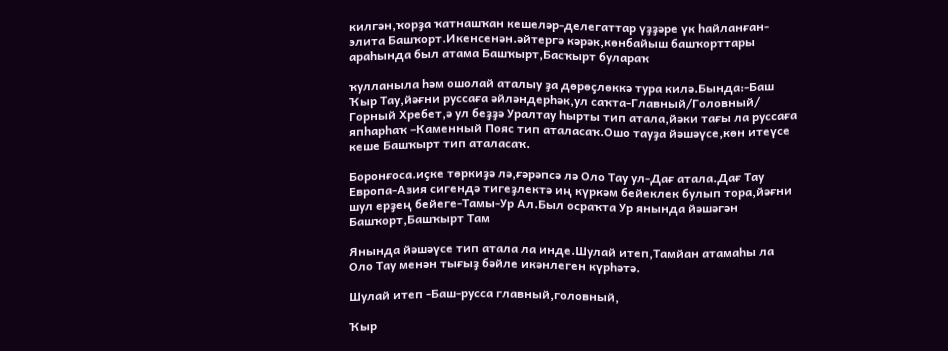килгән,ҡорҙа ҡатнашҡан кешеләр-делегаттар үҙҙәре үк һайланған-элита Башҡорт.Икенсенән.әйтергә кәрәк,көнбайыш башҡорттары араһында был атама Башҡырт,Басҡырт булараҡ

ҡулланыла һәм ошолай аталыу ҙа дөрөҫлөккә тура килә.Бында:-Баш Ҡыр Тау,йәғни руссаға әйләндерһәк,ул саҡта-Главный/Головный/ Горный Хребет,ә ул беҙҙә Уралтау һырты тип атала,йәки тағы ла руссаға япһарһаҡ –Каменный Пояс тип аталасаҡ.Ошо тауҙа йәшәүсе,көн итеүсе кеше Башҡырт тип аталасаҡ.

Боронғоса.иҫке төркиҙә лә,ғәрәпсә лә Оло Тау ул-Дағ атала.Дағ Тау Европа-Азия сигендә тигеҙлектә иң күркәм бейеклек булып тора,йәғни шул ерҙең бейеге-Тамы-Ур Ал.Был осраҡта Ур янында йәшәгән Башҡорт,Башҡырт Там

Янында йәшәүсе тип атала ла инде.Шулай итеп,Тамйан атамаһы ла Оло Тау менән тығыҙ бәйле икәнлеген күрһәтә.

Шулай итеп -Баш-русса главный,головный,

Ҡыр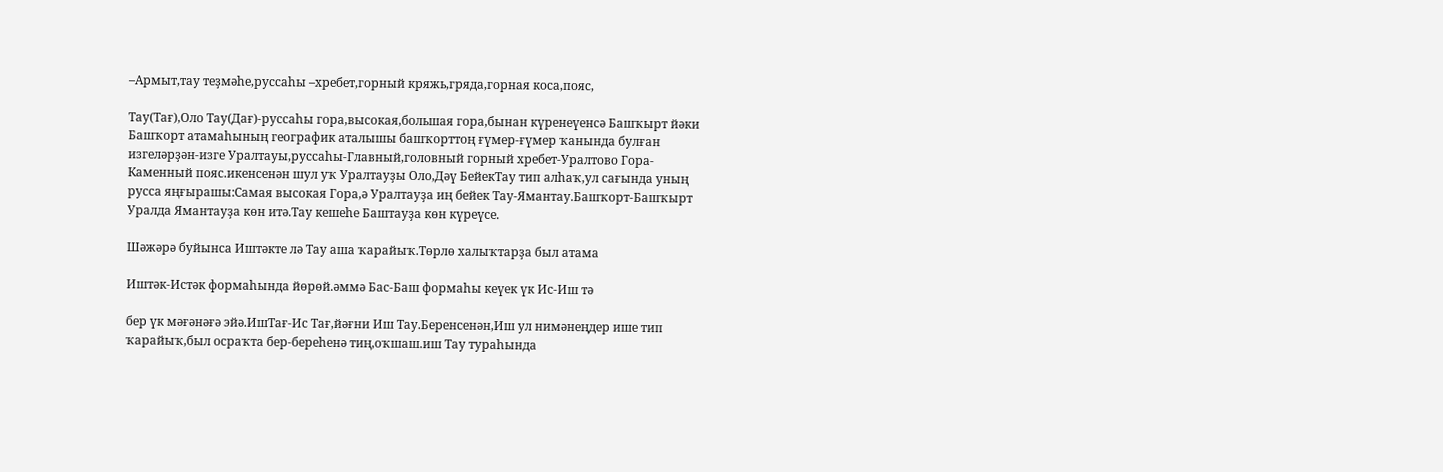–Армыт,тау теҙмәһе,руссаһы –хребет,горный кряжь,гряда,горная коса,пояс,

Тау(Тағ),Оло Тау(Дағ)-руссаһы гора,высокая,большая гора,бынан күренеүенсә Башҡырт йәки Башҡорт атамаһының географик аталышы башҡорттоң ғүмер-ғүмер ҡанында булған изгеләрҙән-изге Уралтауы,руссаһы-Главный,головный горный хребет-Уралтово Гора-Каменный пояс.икенсенән шул уҡ Уралтауҙы Оло,Дәү БейекТау тип алһаҡ,ул сағында уның русса яңғырашы:Самая высокая Гора,ә Уралтауҙа иң бейек Тау-Ямантау.Башҡорт-Башҡырт Уралда Ямантауҙа көн итә.Тау кешеһе Баштауҙа көн күреүсе.

Шәжәрә буйынса Иштәкте лә Тау аша ҡарайыҡ.Төрлө халыҡтарҙа был атама

Иштәк-Истәк формаһында йөрөй.әммә Бас-Баш формаһы кеүек үк Ис-Иш тә

бер үк мәғәнәғә эйә.ИшТағ-Ис Тағ,йәғни Иш Тау.Беренсенән,Иш ул нимәнеңдер ише тип ҡарайыҡ,был осраҡта бер-береһенә тиң,оҡшаш.иш Тау тураһында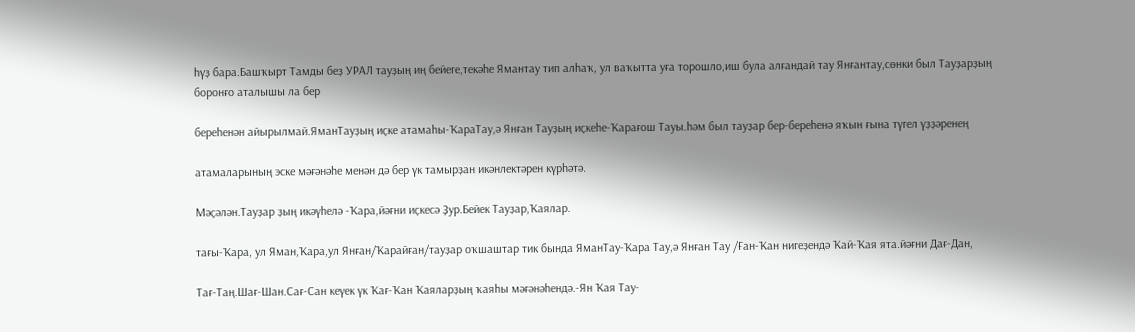һүҙ бара.Башҡырт Тамды беҙ УРАЛ тауҙың иң бейеге,текәһе Ямантау тип алһаҡ, ул ваҡытта уға торошло,иш була алғандай тау Янғантау,сөнки был Тауҙарҙың боронғо аталышы ла бер

береһенән айырылмай.ЯманТауҙың иҫке атамаһы-ҠараТау,ә Янған Тауҙың иҫкеһе-Ҡарағош Тауы.һәм был тауҙар бер-береһенә яҡын ғына түгел үҙҙәренең

атамаларының эске мәғәнәһе менән дә бер үк тамырҙан икәнлектәрен күрһәтә.

Мәҫәлән.Тауҙар ҙың икәүһелә -Ҡара,йәғни иҫкесә Ҙур.Бейек Тауҙар,Ҡаялар.

тағы-Ҡара, ул Яман,Ҡара,ул Янған/Ҡарайған/тауҙар оҡшаштар тик бында ЯманТау-Ҡара Тау,ә Янған Тау /Ған-Ҡан нигеҙендә Ҡай-Ҡая ята.йәғни Дағ-Дан,

Тағ-Таң.Шағ-Шан.Сағ-Сан кеүек үк Ҡағ-Ҡан Ҡаяларҙың ҡаяһы мәғәнәһендә.-Ян Ҡая Тау-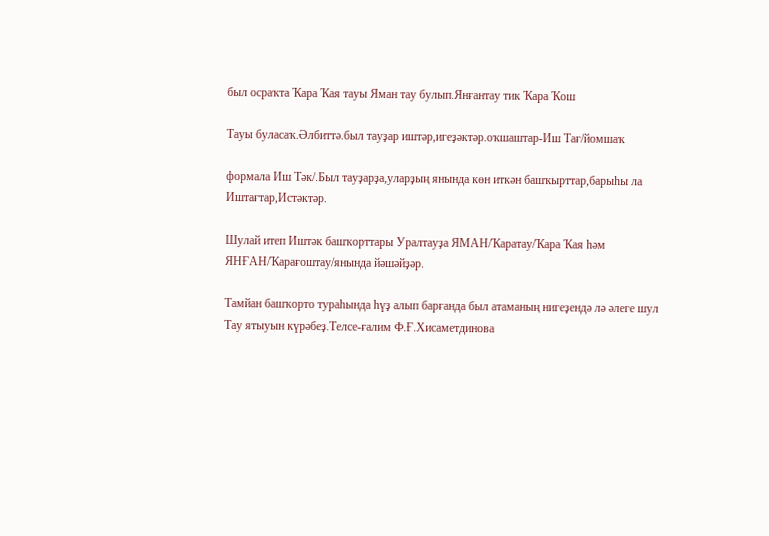был осраҡта Ҡара Ҡая тауы Яман тау булып.Янғантау тик Ҡара Ҡош

Тауы буласаҡ.Әлбиттә.был тауҙар иштәр,игеҙәктәр.оҡшаштар-Иш Тағ/йомшаҡ

формала Иш Тәк/.Был тауҙарҙа,уларҙың янында көн иткән башҡырттар,барыһы ла Иштағтар,Истәктәр.

Шулай итеп Иштәк башҡорттары Уралтауҙа ЯМАН/Ҡаратау/Ҡара Ҡая һәм ЯНҒАН/Ҡарағоштау/янында йәшәйҙәр.

Тамйан башҡорто тураһында һүҙ алып барғанда был атаманың нигеҙендә лә әлеге шул Тау ятыуын күрәбеҙ.Телсе-ғалим Ф.Ғ.Хисаметдинова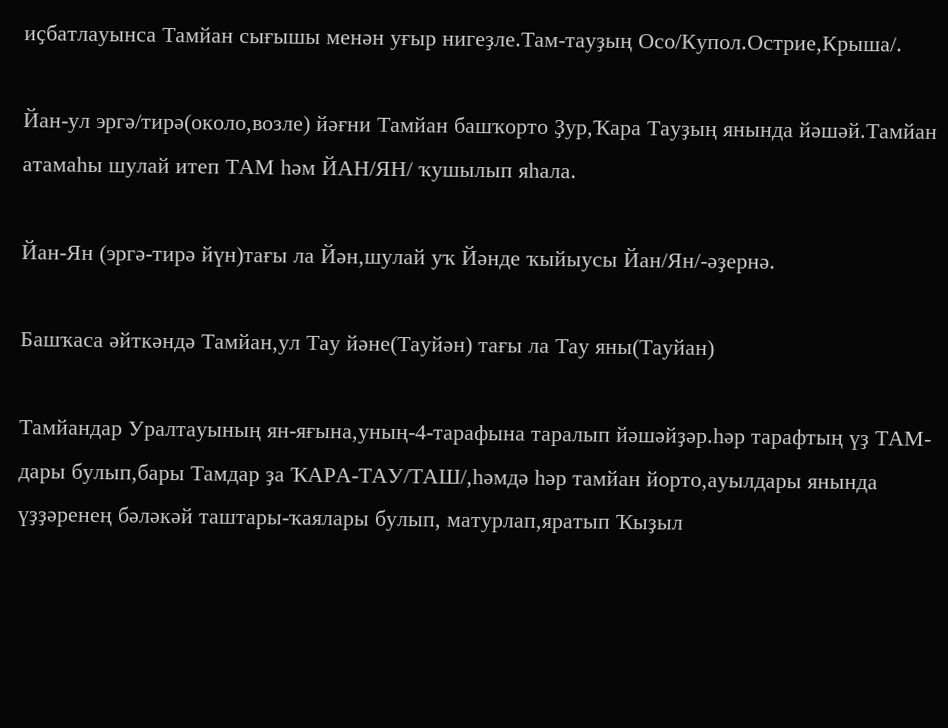иҫбатлауынса Тамйан сығышы менән уғыр нигеҙле.Там-тауҙың Осо/Купол.Острие,Крыша/.

Йан-ул эргә/тирә(около,возле) йәғни Тамйан башҡорто Ҙур,Ҡара Тауҙың янында йәшәй.Тамйан атамаһы шулай итеп ТАМ һәм ЙАН/ЯН/ ҡушылып яһала.

Йан-Ян (эргә-тирә йүн)тағы ла Йән,шулай уҡ Йәнде ҡыйыусы Йан/Ян/-әҙернә.

Башҡаса әйткәндә Тамйан,ул Тау йәне(Тауйән) тағы ла Тау яны(Тауйан)

Тамйандар Уралтауының ян-яғына,уның-4-тарафына таралып йәшәйҙәр.һәр тарафтың үҙ ТАМ-дары булып,бары Тамдар ҙа ҠАРА-ТАУ/ТАШ/,һәмдә һәр тамйан йорто,ауылдары янында үҙҙәренең бәләкәй таштары-ҡаялары булып, матурлап,яратып Ҡыҙыл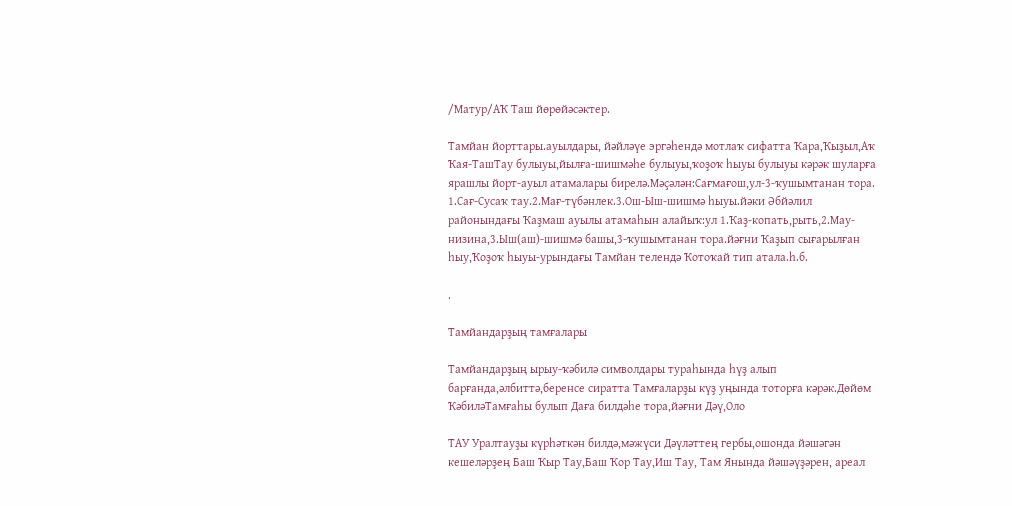/Матур/АҠ Таш йөрөйәсәктер.

Тамйан йорттары.ауылдары, йәйләүе эргәһендә мотлаҡ сифатта Ҡара,Ҡыҙыл,Аҡ Ҡая-ТашТау булыуы,йылға-шишмәһе булыуы,ҡоҙоҡ һыуы булыуы кәрәк шуларға ярашлы йорт-ауыл атамалары бирелә.Мәҫәлән:Сағмағош,ул-3-ҡушымтанан тора. 1.Сағ-Сусаҡ тау.2.Мағ-түбәнлек.3.Ош-Ыш-шишмә һыуы.йәки Әбйәлил районындағы Ҡаҙмаш ауылы атамаһын алайыҡ:ул 1.Ҡаҙ-копать,рыть,2.Мау-низина,3.Ыш(аш)-шишмә башы,3-ҡушымтанан тора.йәғни Ҡаҙып сығарылған һыу,Ҡоҙоҡ һыуы-урындағы Тамйан телендә Ҡотоҡай тип атала.һ.б.

.

Тамйандарҙың тамғалары

Тамйандарҙың ырыу-ҡәбилә символдары тураһында һүҙ алып барғанда,әлбиттә,беренсе сиратта Тамғаларҙы күҙ уңында тоторға кәрәк.Дөйөм ҠәбиләТамғаһы булып Даға билдәһе тора,йәғни Дәү,Оло

ТАУ Уралтауҙы күрһәткән билдә,мәжүси Дәүләттең гербы,ошонда йәшәгән кешеләрҙең Баш Ҡыр Тау,Баш Ҡор Тау,Иш Тау, Там Янында йәшәүҙәрен, ареал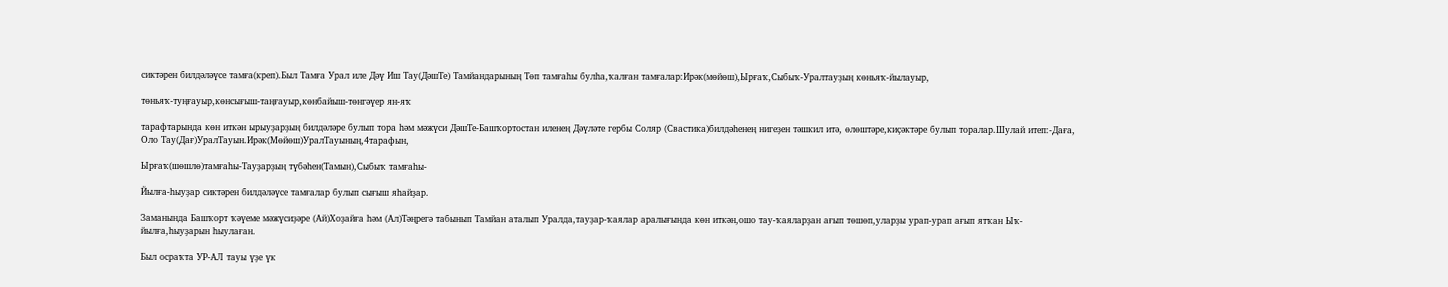сиктәрен билдәләүсе тамға(креп).Был Тамға Урал иле Дәү Иш Тау(ДәшТе) Тамйандарының Төп тамғаһы булһа,ҡалған тамғалар:Ирәк(мөйөш),Ырғаҡ,Сыбыҡ-Уралтауҙың көньяҡ-йылауыр,

төньяҡ-туңғауыр,көнсығыш-таңғауыр,көнбайыш-төнгәүер ян-яҡ

тарафтарында көн иткән ырыуҙарҙың билдәләре булып тора һәм мәжүси ДәшТе-Башҡортостан иленең Дәүләте гербы Соляр (Свастика)билдәһенең нигеҙен тәшкил итә, өлөштәре,киҫәктәре булып торалар.Шулай итеп:-Даға, Оло Тау(Дағ)УралТауын.Ирәк(Мөйөш)УралТауының,4тарафын,

Ырғаҡ(шөшлө)тамғаһы-Тауҙарҙың түбәһен(Тамын),Сыбыҡ тамғаһы-

Йылға-һыуҙар сиктәрен билдәләүсе тамғалар булып сығыш яһайҙар.

Заманында Башҡорт ҡәүеме мәжүсиҙәре (Ай)Хоҙайға һәм (Ал)Тәңрегә табынып Тамйан аталып Уралда,тауҙар-ҡаялар аралығында көн иткән,ошо тау-ҡаяларҙан ағып төшөп,уларҙы урап-урап ағып ятҡан Ыҡ-йылға,һыуҙарын һыулаған.

Был осраҡта УР-АЛ тауы үҙе үк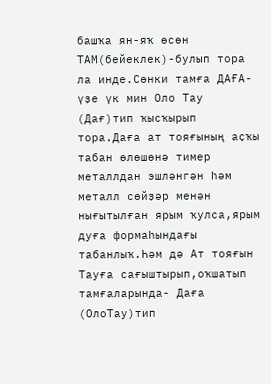башҡа ян-яҡ өсөн ТАМ(бейеклек)-булып тора ла инде.Сөнки тамға ДАҒА-үҙе үк мин Оло Тау (Дағ)тип ҡысҡырып тора.Даға ат тояғының аҫҡы табан өлөшөнә тимер металлдан эшләнгән һәм металл сөйҙәр менән нығытылған ярым ҡулса,ярым дуға формаһындағы табанлыҡ.Һәм дә Ат тояғын Тауға сағыштырып,оҡшатып тамғаларында- Даға (ОлоТау)тип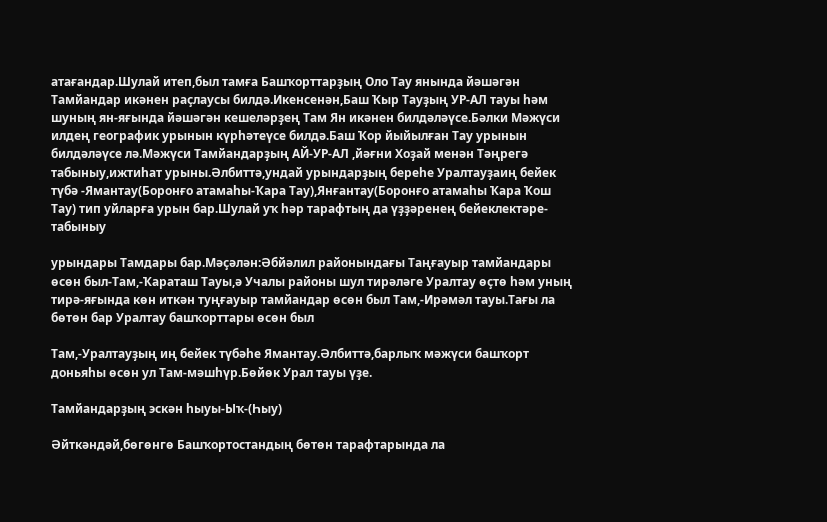атағандар.Шулай итеп,был тамға Башҡорттарҙың Оло Тау янында йәшәгән Тамйандар икәнен раҫлаусы билдә.Икенсенән,Баш Ҡыр Тауҙың УР-АЛ тауы һәм шуның ян-яғында йәшәгән кешеләрҙең Там Ян икәнен билдәләүсе.Бәлки Мәжүси илдең географик урынын күрһәтеүсе билдә.Баш Ҡор йыйылған Тау урынын билдәләүсе лә.Мәжүси Тамйандарҙың АЙ-УР-АЛ ,йәғни Хоҙай менән Тәңрегә табыныу,ижтиһат урыны.Әлбиттә,ундай урындарҙың береһе Уралтауҙаиң бейек түбә -Ямантау(Боронғо атамаһы-Ҡара Тау),Янғантау(Боронғо атамаһы Ҡара Ҡош Тау) тип уйларға урын бар.Шулай уҡ һәр тарафтың да үҙҙәренең бейеклектәре-табыныу

урындары Тамдары бар.Мәҫәлән:Әбйәлил районындағы Таңғауыр тамйандары өсөн был-Там,-Ҡараташ Тауы,ә Учалы районы шул тирәләге Уралтау өҫтө һәм уның тирә-яғында көн иткән туңғауыр тамйандар өсөн был Там,-Ирәмәл тауы.Тағы ла бөтөн бар Уралтау башҡорттары өсөн был

Там,-Уралтауҙың иң бейек түбәһе Ямантау.Әлбиттә,барлыҡ мәжүси башҡорт доньяһы өсөн ул Там-мәшһүр.Бөйөк Урал тауы үҙе.

Тамйандарҙың эскән һыуы-Ыҡ-(Һыу)

Әйткәндәй,бөгөнгө Башҡортостандың бөтөн тарафтарында ла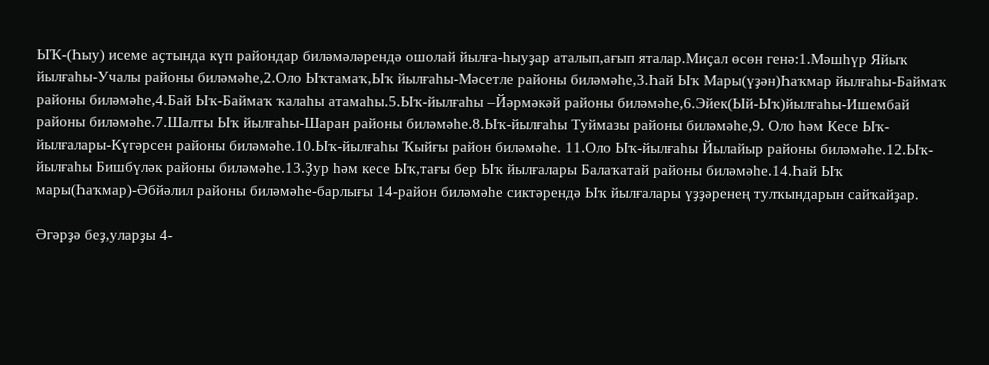ЫҠ-(Һыу) исеме аҫтында күп райондар биләмәләрендә ошолай йылға-һыуҙар аталып,ағып яталар.Миҫал өсөн генә:1.Мәшһүр Яйыҡ йылғаһы-Учалы районы биләмәһе,2.Оло Ыҡтамаҡ,Ыҡ йылғаһы-Мәсетле районы биләмәһе,3.Һай Ыҡ Мары(үҙән)Һаҡмар йылғаһы-Баймаҡ районы биләмәһе,4.Бай Ыҡ-Баймаҡ ҡалаһы атамаһы.5.Ыҡ-йылғаһы –Йәрмәкәй районы биләмәһе,6.Эйек(Ый-Ыҡ)йылғаһы-Ишембай районы биләмәһе.7.Шалты Ыҡ йылғаһы-Шаран районы биләмәһе.8.Ыҡ-йылғаһы Туймазы районы биләмәһе,9. Оло һәм Кесе Ыҡ-йылғалары-Күгәрсен районы биләмәһе.10.Ыҡ-йылғаһы Ҡыйғы район биләмәһе. 11.Оло Ыҡ-йылғаһы Йылайыр районы биләмәһе.12.Ыҡ-йылғаһы Бишбүләк районы биләмәһе.13.Ҙур һәм кесе Ыҡ,тағы бер Ыҡ йылғалары Балаҡатай районы биләмәһе.14.Һай Ыҡ мары(Һаҡмар)-Әбйәлил районы биләмәһе-барлығы 14-район биләмәһе сиктәрендә Ыҡ йылғалары үҙҙәренең тулҡындарын сайҡайҙар.

Әгәрҙә беҙ,уларҙы 4-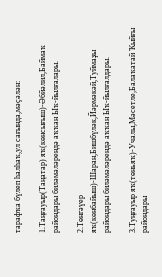тарафҡа бүлеп һалһаҡ,ул сағында,мәҫәлән:

1.Таңғауыр(Таңатар) яҡ(көнсығыш)-Әбйәлил,Баймаҡ райондары биләмәләрендә аҡҡан Ыҡ-йылғалары.

2.Төнгәүер яҡ(көнбайыш)-Шаран,Бишбүләк,Йәрмәкәй,Туймаҙы райондары биләмәләрендә аҡҡан Ыҡ-йылғалдары.

3.Туңғауыр яҡ(төньяҡ)-Учалы,Мәсетле,Балаҡатай Ҡыйғы райондары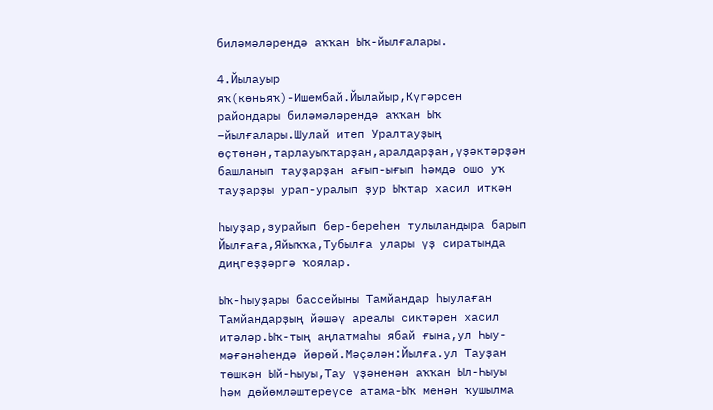биләмәләрендә аҡҡан Ыҡ-йылғалары.

4.Йылауыр яҡ(көньяҡ)-Ишембай.Йылайыр,Күгәрсен райондары биләмәләрендә аҡҡан Ыҡ –йылғалары.Шулай итеп Уралтауҙың өҫтөнән,тарлауыҡтарҙан,аралдарҙан,үҙәктәрҙән башланып тауҙарҙан ағып-ығып һәмдә ошо уҡ тауҙарҙы урап-уралып ҙур Ыҡтар хасил иткән

һыуҙар,зурайып бер-береһен тулыландыра барып Йылғаға,Яйыҡҡа,Тубылға улары үҙ сиратында диңгеҙҙәргә ҡоялар.

Ыҡ-һыуҙары бассейыны Тамйандар һыулаған Тамйандарҙың йәшәү ареалы сиктәрен хасил итәләр.Ыҡ-тың аңлатмаһы ябай ғына,ул Һыу-мәғәнәһендә йөрөй.Мәҫәлән:Йылға.ул Тауҙан төшкән Ый-Һыуы,Тау үҙәненән аҡҡан Ыл-Һыуы һәм дөйөмләштереүсе атама-Ыҡ менән ҡушылма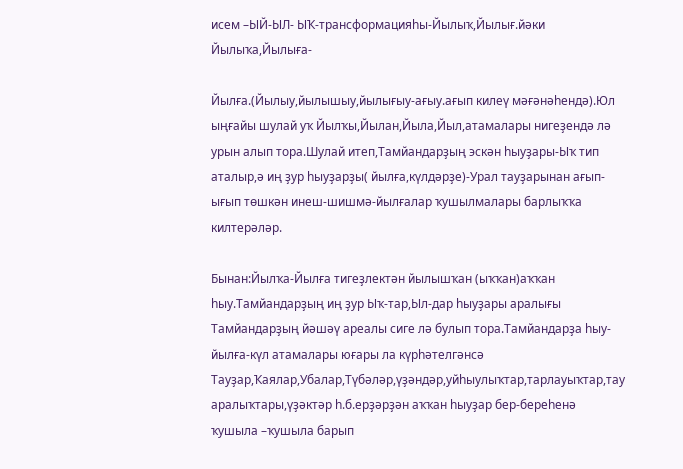исем –ЫЙ-ЫЛ- ЫҠ-трансформацияһы-Йылыҡ,Йылығ.йәки Йылыҡа,Йылыға-

Йылға.(Йылыу,йылышыу,йылығыу-ағыу.ағып килеү мәғәнәһендә).Юл ыңғайы шулай уҡ Йылҡы,Йылан,Йыла,Йыл,атамалары нигеҙендә лә урын алып тора.Шулай итеп,Тамйандарҙың эскән һыуҙары-Ыҡ тип аталыр,ә иң ҙур һыуҙарҙы( йылға,күлдәрҙе)-Урал тауҙарынан ағып-ығып төшкән инеш-шишмә-йылғалар ҡушылмалары барлыҡҡа килтерәләр.

Бынан:Йылҡа-Йылға тигеҙлектән йылышҡан (ыҡҡан)аҡҡан һыу.Тамйандарҙың иң ҙур Ыҡ-тар,Ыл-дар һыуҙары аралығы Тамйандарҙың йәшәү ареалы сиге лә булып тора.Тамйандарҙа һыу-йылға-күл атамалары юғары ла күрһәтелгәнсә Тауҙар,Ҡаялар,Убалар,Түбәләр,үҙәндәр,уйһыулыҡтар,тарлауыҡтар,тау аралыҡтары,үҙәктәр һ.б.ерҙәрҙән аҡҡан һыуҙар бер-береһенә ҡушыла –ҡушыла барып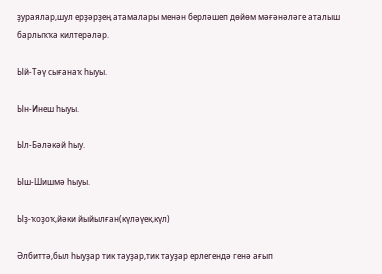ҙураялар,шул ерҙәрҙең атамалары менән берләшеп дөйөм мәғәнәләге аталыш барлыҡҡа килтерәләр.

Ый-Тәү сығанаҡ һыуы.

Ын-Инеш һыуы.

Ыл-Бәләкәй һыу.

Ыш-Шишмә һыуы.

Ыҙ-ҡоҙоҡ,йәки йыйылған(күләүек,күл)

Әлбиттә,был һыуҙар тик тауҙар,тик тауҙар ерлегендә генә ағып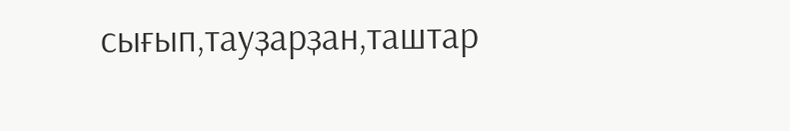сығып,тауҙарҙан,таштар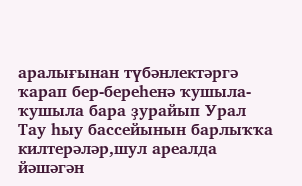аралығынан түбәнлектәргә ҡарап бер-береһенә ҡушыла-ҡушыла бара ҙурайып Урал Тау һыу бассейынын барлыҡҡа килтерәләр,шул ареалда йәшәгән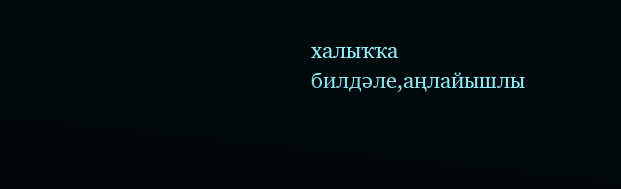халыҡҡа билдәле,аңлайышлы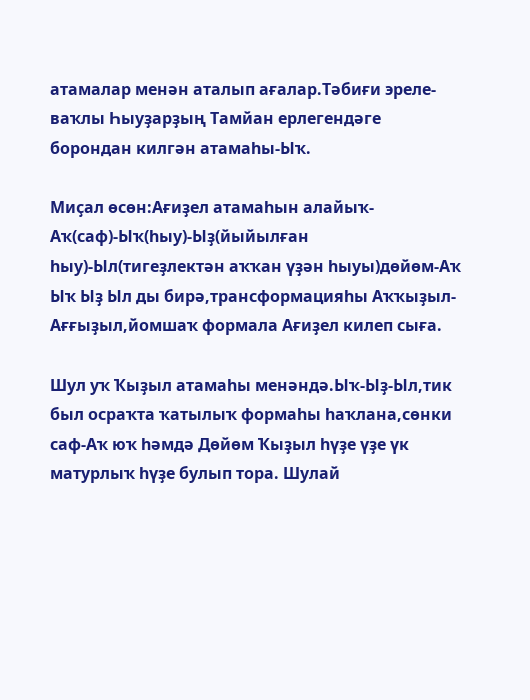атамалар менән аталып ағалар.Тәбиғи эреле-ваҡлы Һыуҙарҙың Тамйан ерлегендәге борондан килгән атамаһы-Ыҡ.

Миҫал өсөн:Ағиҙел атамаһын алайыҡ-Аҡ(саф)-Ыҡ(һыу)-Ыҙ(йыйылған һыу)-Ыл(тигеҙлектән аҡҡан үҙән һыуы)дөйөм-Аҡ Ыҡ Ыҙ Ыл ды бирә,трансформацияһы Аҡҡыҙыл-Ағғыҙыл,йомшаҡ формала Ағиҙел килеп сыға.

Шул уҡ Ҡыҙыл атамаһы менәндә.Ыҡ-Ыҙ-Ыл,тик был осраҡта ҡатылыҡ формаһы һаҡлана,сөнки саф-Аҡ юҡ һәмдә Дөйөм Ҡыҙыл һүҙе үҙе үк матурлыҡ һүҙе булып тора. Шулай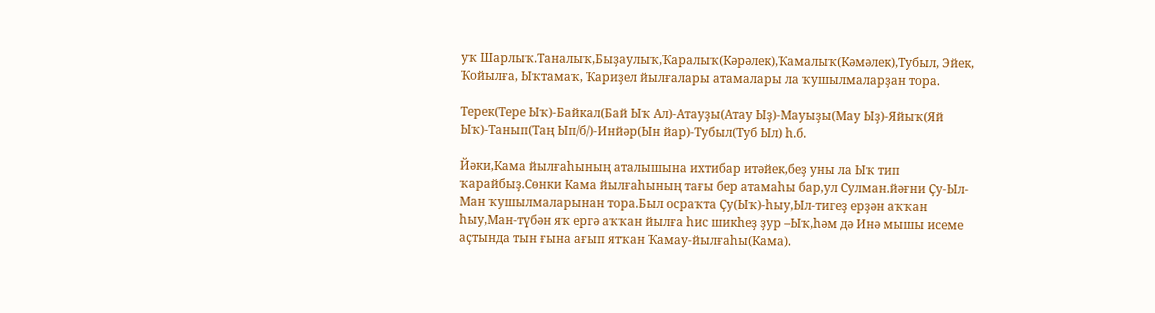уҡ Шарлыҡ.Таналыҡ,Быҙаулыҡ,Ҡаралыҡ(Кәрәлек),Ҡамалыҡ(Кәмәлек),Тубыл, Эйек, Ҡойылға, Ыҡтамаҡ, Ҡариҙел йылғалары атамалары ла ҡушылмаларҙан тора.

Терек(Тере Ыҡ)-Байкал(Бай Ыҡ Ал)-Атауҙы(Атау Ыҙ)-Мауыҙы(Мау Ыҙ)-Яйыҡ(Яй Ыҡ)-Танып(Таң Ып/б/)-Инйәр(Ын йар)-Тубыл(Туб Ыл) һ.б.

Йәки,Кама йылғаһының аталышына ихтибар итәйек,беҙ уны ла Ыҡ тип ҡарайбыҙ.Сөнки Кама йылғаһының тағы бер атамаһы бар,ул Сулман.йәғни Ҫу-Ыл-Ман ҡушылмаларынан тора.Был осраҡта Ҫу(Ыҡ)-һыу,Ыл-тигеҙ ерҙән аҡҡан һыу,Ман-түбән яҡ ергә аҡҡан йылға һис шикһеҙ ҙур –Ыҡ,һәм дә Инә мышы исеме аҫтында тын ғына ағып ятҡан Ҡамау-йылғаһы(Кама).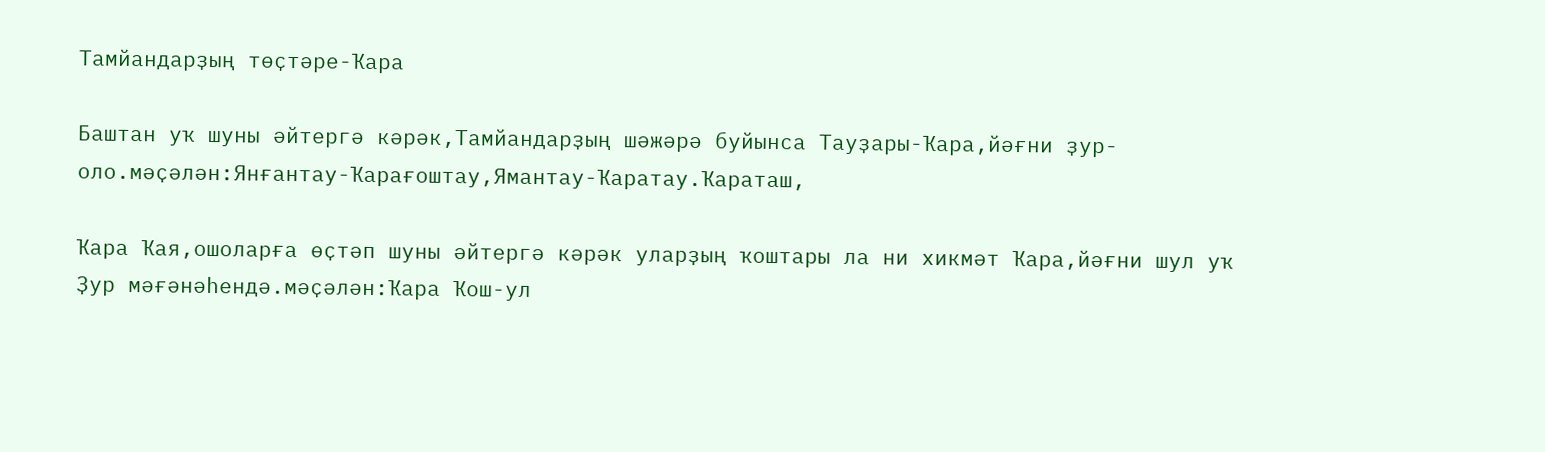Тамйандарҙың төҫтәре-Ҡара

Баштан уҡ шуны әйтергә кәрәк,Тамйандарҙың шәжәрә буйынса Тауҙары-Ҡара,йәғни ҙур-оло.мәҫәлән:Янғантау-Ҡарағоштау,Ямантау-Ҡаратау.Ҡараташ,

Ҡара Ҡая,ошоларға өҫтәп шуны әйтергә кәрәк уларҙың ҡоштары ла ни хикмәт Ҡара,йәғни шул уҡ Ҙур мәғәнәһендә.мәҫәлән:Ҡара Ҡош-ул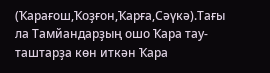(Ҡарағош,Ҡоҙғон,Ҡарға,Сәүкә).Тағы ла Тамйандарҙың ошо Ҡара тау-таштарҙа көн иткән Ҡара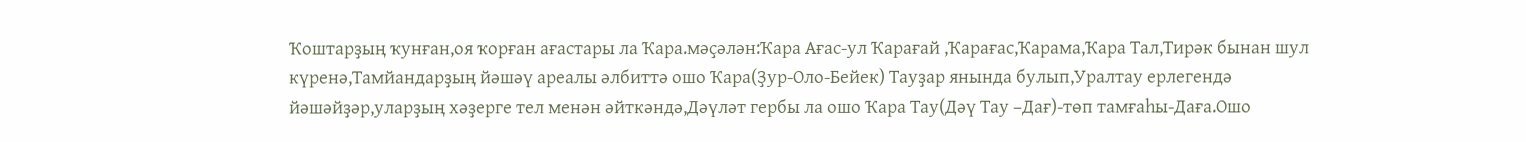Ҡоштарҙың ҡунған,оя ҡорған ағастары ла Ҡара.мәҫәлән:Ҡара Ағас-ул Ҡарағай ,Ҡарағас,Ҡарама,Ҡара Тал,Тирәк бынан шул күренә,Тамйандарҙың йәшәү ареалы әлбиттә ошо Ҡара(Ҙур-Оло-Бейек) Тауҙар янында булып,Уралтау ерлегендә йәшәйҙәр,уларҙың хәҙерге тел менән әйткәндә,Дәүләт гербы ла ошо Ҡара Тау(Дәү Тау –Дағ)-төп тамғаһы-Даға.Ошо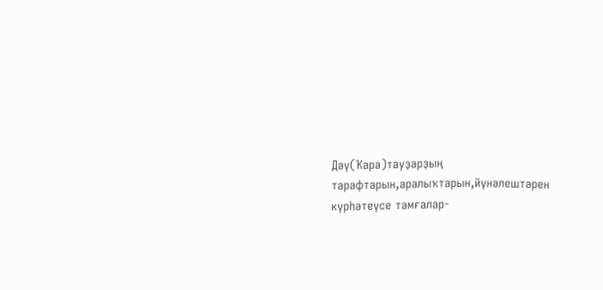Дәү(Ҡара)тауҙарҙың тарафтарын,аралыҡтарын,йүнәлештәрен күрһәтеүсе тамғалар-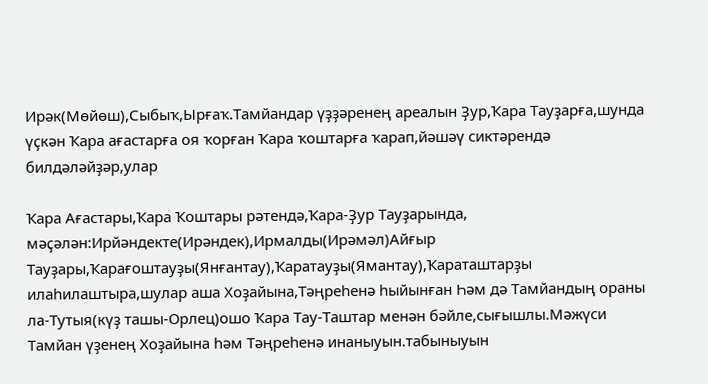Ирәк(Мөйөш),Сыбыҡ,Ырғаҡ.Тамйандар үҙҙәренең ареалын Ҙур,Ҡара Тауҙарға,шунда үҫкән Ҡара ағастарға оя ҡорған Ҡара ҡоштарға ҡарап,йәшәү сиктәрендә билдәләйҙәр,улар

Ҡара Ағастары,Ҡара Ҡоштары рәтендә,Ҡара-Ҙур Тауҙарында, мәҫәлән:Ирйәндекте(Ирәндек),Ирмалды(Ирәмәл)Айғыр Тауҙары,Ҡарағоштауҙы(Янғантау),Ҡаратауҙы(Ямантау),Ҡараташтарҙы илаһилаштыра,шулар аша Хоҙайына,Тәңреһенә һыйынған Һәм дә Тамйандың ораны ла-Тутыя(күҙ ташы-Орлец)ошо Ҡара Тау-Таштар менән бәйле,сығышлы.Мәжүси Тамйан үҙенең Хоҙайына һәм Тәңреһенә инаныуын.табыныуын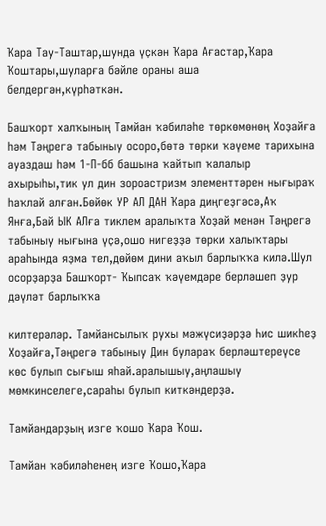Ҡара Тау-Таштар,шунда үҫкән Ҡара Ағастар,Ҡара Ҡоштары,шуларға бәйле ораны аша белдергән,күрһәткән.

Башҡорт халҡының Тамйан ҡәбиләһе төркөмөнөң Хоҙайға һәм Тәңрегә табыныу осоро,бөтә төрки ҡәүеме тарихына ауаздаш һәм 1-П-бб башына ҡайтып ҡалалыр ахырыһы,тик ул дин зороастризм элементтәрен нығыраҡ һаҡлай алған.Бөйөк УР АЛ ДАН Ҡара диңгеҙгәсә,Аҡ Янға,Бай ЫК АЛға тиклем аралыҡта Хоҙай менән Тәңрегә табыныу нығына үҫә,ошо нигеҙҙә төрки халыҡтары араһында яҙма тел,дөйөм дини аҡыл барлыҡҡа килә.Шул осорҙарҙа Башҡорт- Ҡыпсаҡ ҡәүемдәре берләшеп ҙур дәүләт барлыҡҡа

килтерәләр. Тамйансылыҡ рухы мәжүсиҙәрҙә Һис шикһеҙ Хоҙайға,Тәңрегә табыныу Дин булараҡ берләштереүсе көс булып сығыш яһай.аралышыу,аңлашыу мөмкинселеге,сараһы булып киткәндерҙә.

Тамйандарҙың изге ҡошо Ҡара Ҡош.

Тамйан ҡәбиләһенең изге Ҡошо,Ҡара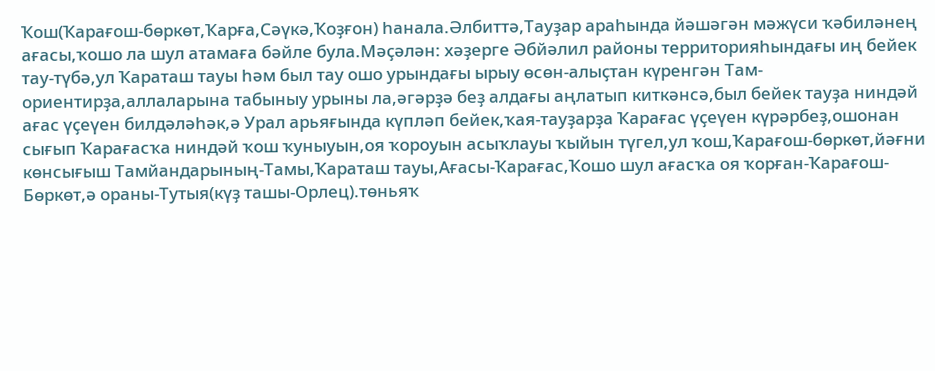Ҡош(Ҡарағош-бөркөт,Ҡарға,Сәүкә,Ҡоҙғон) һанала.Әлбиттә,Тауҙар араһында йәшәгән мәжүси ҡәбиләнең ағасы,ҡошо ла шул атамаға бәйле була.Мәҫәлән: хәҙерге Әбйәлил районы территорияһындағы иң бейек тау-түбә,ул Ҡараташ тауы һәм был тау ошо урындағы ырыу өсөн-алыҫтан күренгән Там-ориентирҙа,аллаларына табыныу урыны ла,әгәрҙә беҙ алдағы аңлатып киткәнсә,был бейек тауҙа ниндәй ағас үҫеүен билдәләһәк,ә Урал арьяғында күпләп бейек,ҡая-тауҙарҙа Ҡарағас үҫеүен күрәрбеҙ,ошонан сығып Ҡарағасҡа ниндәй ҡош ҡуныуын,оя ҡороуын асыҡлауы ҡыйын түгел,ул ҡош,Ҡарағош-бөркөт,йәғни көнсығыш Тамйандарының-Тамы,Ҡараташ тауы,Ағасы-Ҡарағас,Ҡошо шул ағасҡа оя ҡорған-Ҡарағош-Бөркөт,ә ораны-Тутыя(күҙ ташы-Орлец).төньяҡ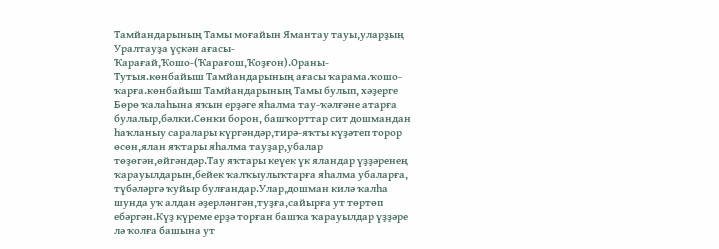Тамйандарының Тамы моғайын Ямантау тауы,уларҙың Уралтауҙа үҫкән ағасы- Ҡарағай,Ҡошо-(Ҡарағош,Ҡоҙғон).Ораны-Тутыя.көнбайыш Тамйандарының ағасы ҡарама.ҡошо-ҡарға.көнбайыш Тамйандарының Тамы булып, хәҙерге Бөрө ҡалаһына яҡын ерҙәге яһалма тау-ҡәлғәне атарға булалыр,бәлки.Сөнки борон, башҡорттар сит дошмандан һаҡланыу саралары күргәндәр,тирә-яҡты күҙәтеп торор өсөн,ялан яҡтары яһалма тауҙар,убалар төҙөгән,өйгәндәр.Тау яҡтары кеүек үк яландар үҙҙәренең ҡарауылдарын,бейек ҡалҡыулыҡтарға яһалма убаларға, түбәләргә ҡуйыр булғандар.Улар,дошман килә ҡалһа шунда уҡ алдан әҙерләнгән,туҙға,сайырға ут төртөп ебәргән.Күҙ күреме ерҙә торған башҡа ҡарауылдар үҙҙәре лә ҡолға башына ут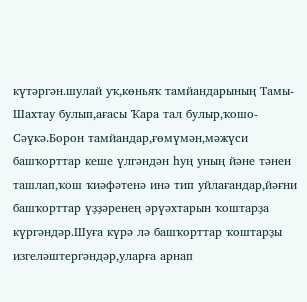күтәргән.шулай уҡ,көньяҡ тамйандарының Тамы-Шахтау булып,ағасы Ҡара тал булыр,ҡошо-Сәүкә.Борон тамйандар,ғөмүмән,мәжүси башҡорттар кеше үлгәндән һуң уның йәне тәнен ташлап,ҡош ҡиәфәтенә инә тип уйлағандар,йәғни башҡорттар үҙҙәренең әрүәхтарын ҡоштарҙа күргәндәр.Шуға күрә лә башҡорттар ҡоштарҙы изгеләштергәндәр,уларға арнап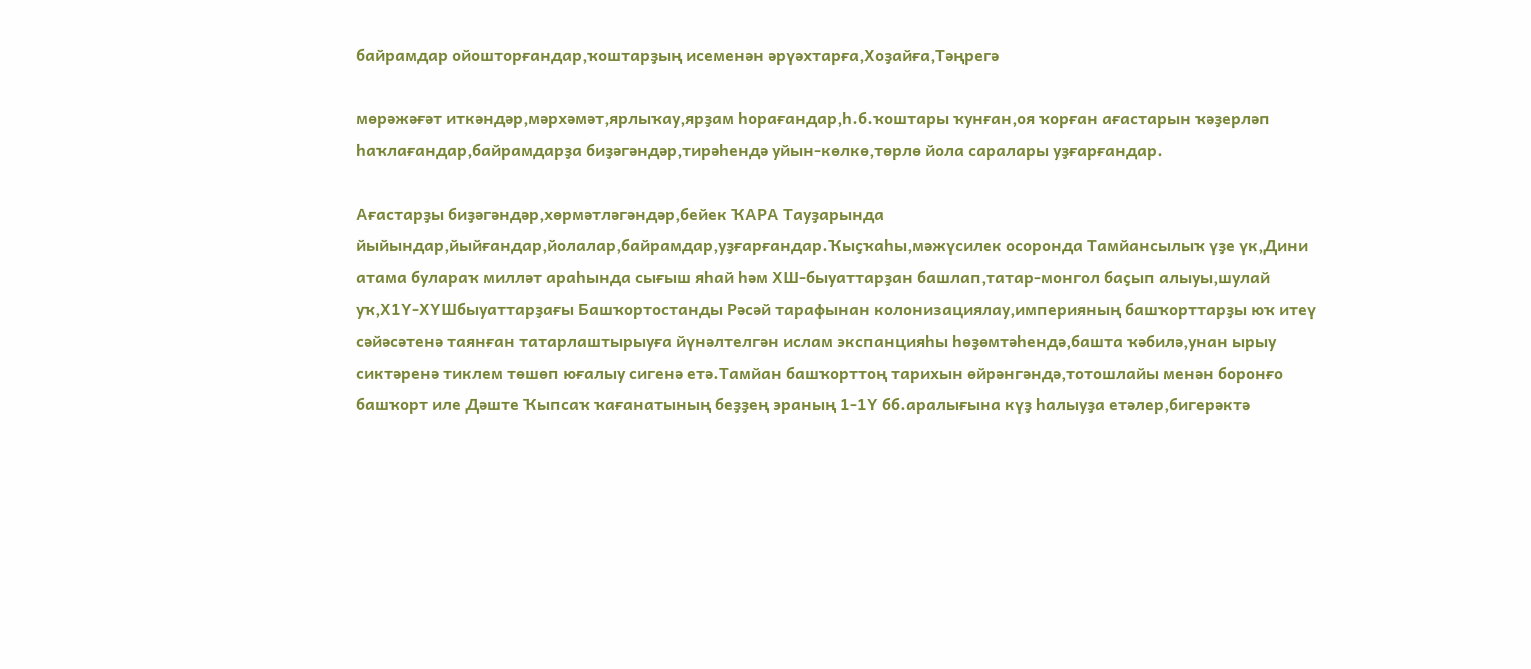байрамдар ойошторғандар,ҡоштарҙың исеменән әрүәхтарға,Хоҙайға,Тәңрегә

мөрәжәғәт иткәндәр,мәрхәмәт,ярлыҡау,ярҙам һорағандар,һ.б.ҡоштары ҡунған,оя ҡорған ағастарын ҡәҙерләп һаҡлағандар,байрамдарҙа биҙәгәндәр,тирәһендә уйын-көлкө,төрлө йола саралары уҙғарғандар.

Ағастарҙы биҙәгәндәр,хөрмәтләгәндәр,бейек ҠАРА Тауҙарында йыйындар,йыйғандар,йолалар,байрамдар,уҙғарғандар.Ҡыҫҡаһы,мәжүсилек осоронда Тамйансылыҡ үҙе үк,Дини атама булараҡ милләт араһында сығыш яһай һәм ХШ-быуаттарҙан башлап,татар-монгол баҫып алыуы,шулай уҡ,Х1Ү-ХҮШбыуаттарҙағы Башҡортостанды Рәсәй тарафынан колонизациялау,империяның башҡорттарҙы юҡ итеү сәйәсәтенә таянған татарлаштырыуға йүнәлтелгән ислам экспанцияһы һөҙөмтәһендә,башта ҡәбилә,унан ырыу сиктәренә тиклем төшөп юғалыу сигенә етә.Тамйан башҡорттоң тарихын өйрәнгәндә,тотошлайы менән боронғо башҡорт иле Дәште Ҡыпсаҡ ҡағанатының беҙҙең эраның 1-1Ү бб.аралығына күҙ һалыуҙа етәлер,бигерәктә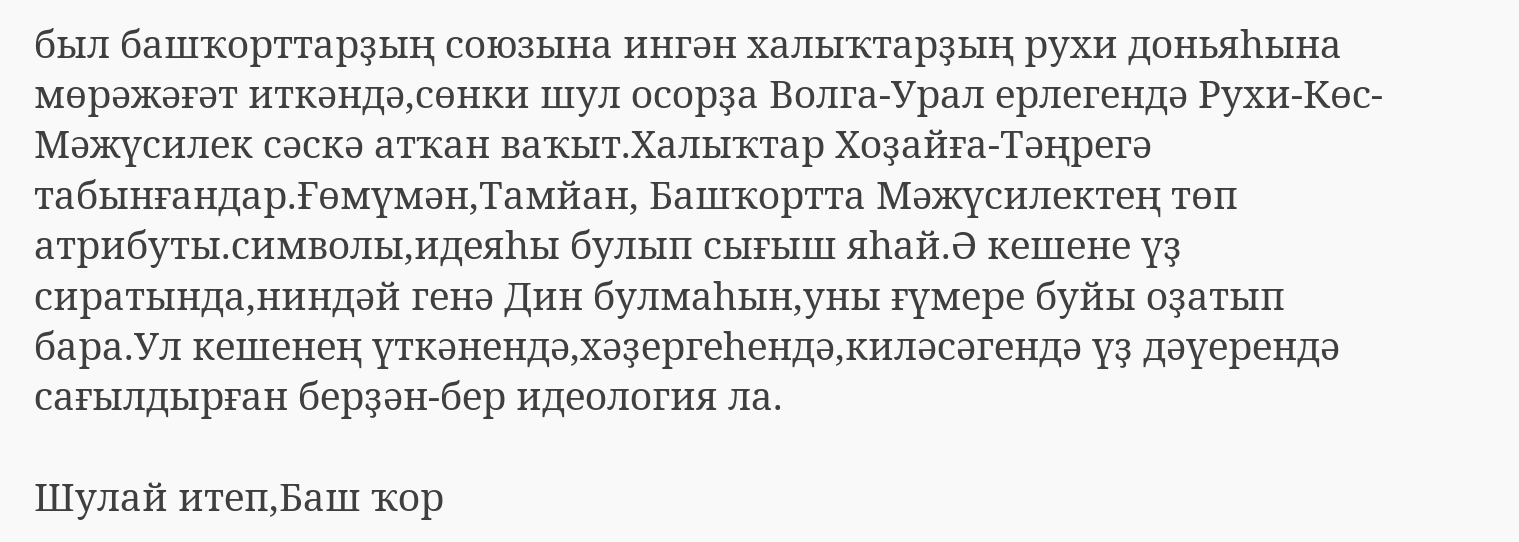был башҡорттарҙың союзына ингән халыҡтарҙың рухи доньяһына мөрәжәғәт иткәндә,сөнки шул осорҙа Волга-Урал ерлегендә Рухи-Көс-Мәжүсилек сәскә атҡан ваҡыт.Халыҡтар Хоҙайға-Тәңрегә табынғандар.Ғөмүмән,Тамйан, Башҡортта Мәжүсилектең төп атрибуты.символы,идеяһы булып сығыш яһай.Ә кешене үҙ сиратында,ниндәй генә Дин булмаһын,уны ғүмере буйы оҙатып бара.Ул кешенең үткәнендә,хәҙергеһендә,киләсәгендә үҙ дәүерендә сағылдырған берҙән-бер идеология ла.

Шулай итеп,Баш ҡор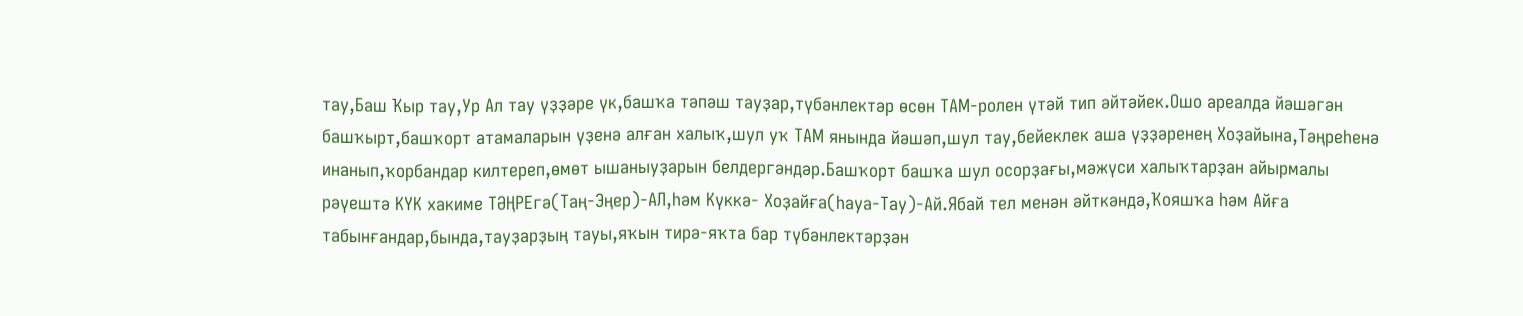тау,Баш Ҡыр тау,Ур Ал тау үҙҙәре үк,башҡа тәпәш тауҙар,түбәнлектәр өсөн ТАМ-ролен үтәй тип әйтәйек.Ошо ареалда йәшәгән башҡырт,башҡорт атамаларын үҙенә алған халыҡ,шул уҡ ТАМ янында йәшәп,шул тау,бейеклек аша үҙҙәренең Хоҙайына,Тәңреһенә инанып,ҡорбандар килтереп,өмөт ышаныуҙарын белдергәндәр.Башҡорт башҡа шул осорҙағы,мәжүси халыҡтарҙан айырмалы рәүештә КҮК хакиме ТӘҢРЕгә(Таң-Эңер)-АЛ,һәм Күккә- Хоҙайға(һауа-Тау)-Ай.Ябай тел менән әйткәндә,Ҡояшҡа һәм Айға табынғандар,бында,тауҙарҙың тауы,яҡын тирә-яҡта бар түбәнлектәрҙән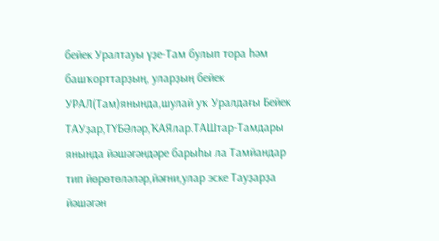бейек Уралтауы үҙе-Там булып тора һәм башҡорттарҙың, уларҙың бейек УРАЛ(Там)янында,шулай уҡ Уралдағы Бейек ТАУҙар,ТҮБӘләр,ҠАЯлар.ТАШтар-Тамдары янында йәшәгәндәре барыһы ла Тамйандар тип йөрөтөләләр,йәғни,улар эске Тауҙарҙа йәшәгән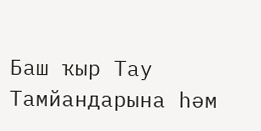Баш ҡыр Тау Тамйандарына һәм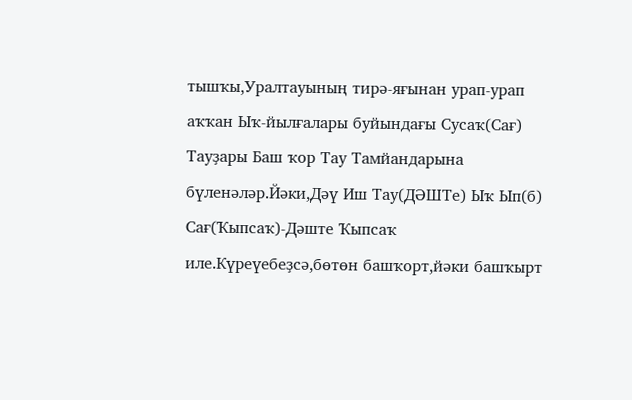тышҡы,Уралтауының тирә-яғынан урап-урап аҡҡан Ыҡ-йылғалары буйындағы Сусаҡ(Сағ) Тауҙары Баш ҡор Тау Тамйандарына бүленәләр.Йәки,Дәү Иш Тау(ДӘШТе) Ыҡ Ып(б) Сағ(Ҡыпсаҡ)-Дәште Ҡыпсаҡ иле.Күреүебеҙсә,бөтөн башҡорт,йәки башҡырт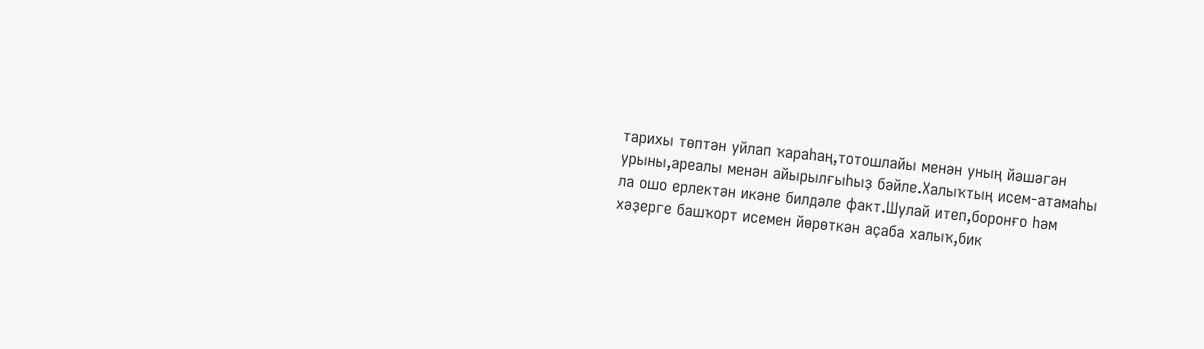тарихы төптән уйлап ҡараһаң,тотошлайы менән уның йәшәгән урыны,ареалы менән айырылғыһыҙ бәйле.Халыҡтың исем-атамаһы ла ошо ерлектән икәне билдәле факт.Шулай итеп,боронғо һәм хәҙерге башҡорт исемен йөрөткән аҫаба халыҡ,бик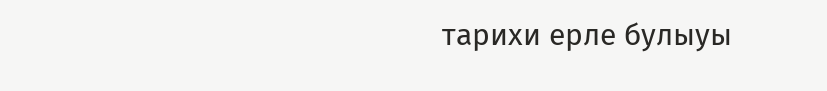тарихи ерле булыуы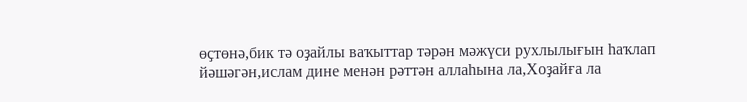өҫтөнә,бик тә оҙайлы ваҡыттар тәрән мәжүси рухлылығын һаҡлап йәшәгән,ислам дине менән рәттән аллаһына ла,Хоҙайға ла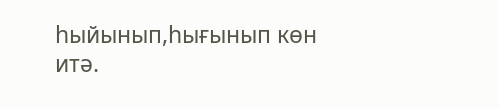һыйынып,һығынып көн итә.